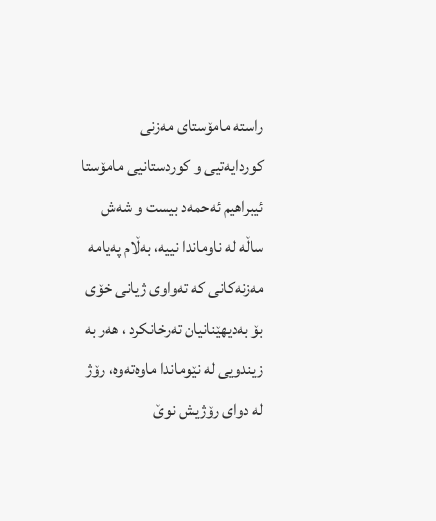راستە مامۆستای مەزنی کوردایەتیی و کوردستانیی مامۆستا ئیبراهیم ئەحمەد بیست و شەش ساڵە لە ناوماندا نییە، بەڵام پەیامە مەزنەکانی کە تەواوی ژیانی خۆی بۆ بەدیهێنانیان تەرخانکرد ، هەر بە زیندویی لە نێوماندا ماوەتەوە، رۆژ لە دوای رۆژیش نوێ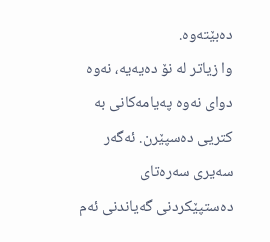دەبێتەوە.
وا زیاتر لە نۆ دەیەیە، نەوە دوای نەوە پەیامەکانی بە کتریی دەسپێرن. ئەگەر سەیری سەرەتای دەستپێکردنی گەیاندنی ئەم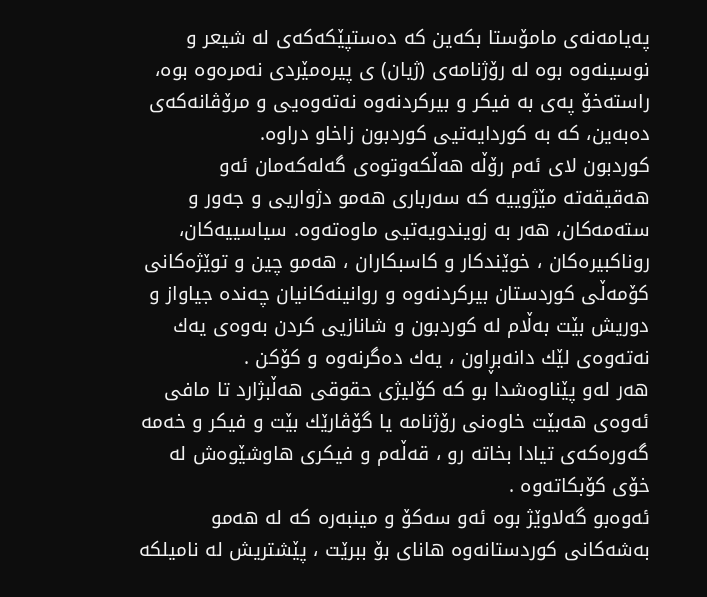پەیامەنەی مامۆستا بکەین کە دەستپێکەکەی لە شیعر و نوسینەوە بوە لە رۆژنامەی (ژیان) ی پیرەمێردی نەمرەوە بوە، راستەخۆ پەی بە فیکر و بیرکردنەوە نەتەوەیی و مرۆڤانەکەی دەبەین، کە بە کوردایەتیی کوردبون زاخاو دراوە.
کوردبون لای ئەم رۆڵە هەڵکەوتوەی گەلەکەمان ئەو هەقیقەتە مێژوییە کە سەرباری هەمو دژواریی و جەور و ستەمەکان، هەر بە زویندویەتیی ماوەتەوە. سیاسییەکان، روناکبیرەکان ، خوێندکار و کاسبکاران ، هەمو چین و توێژەکانی کۆمەڵی کوردستان بیرکردنەوە و روانینەکانیان چەندە جیاواز و دوریش بێت بەڵام لە کوردبون و شانازیی کردن بەوەی یەك نەتەوەی لێك دانەبڕاون ، یەك دەگرنەوە و کۆکن .
هەر لەو پێناوەشدا بو کە کۆلیژی حقوقی هەڵبژارد تا مافی ئەوەی هەبێت خاوەنی رۆژنامە یا گۆڤارێك بێت و فیکر و خەمە گەورەکەی تیادا بخاتە رو ، قەڵەم و فیکری هاوشێوەش لە خۆی کۆبکاتەوە .
ئەوەبو گەلاوێژ بوە ئەو سەکۆ و مینبەرە کە لە هەمو بەشەکانی کوردستانەوە هانای بۆ ببرێت ، پێشتریش لە نامیلکە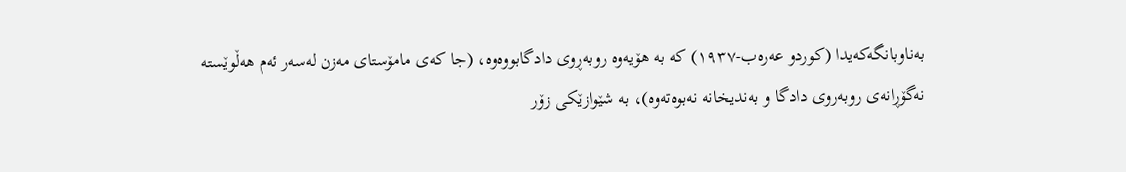بەناوبانگەکەیدا (کوردو عەرەب-١٩٣٧) کە بە هۆیەوە روبەڕوی دادگابووەوە، (جا کەی مامۆستای مەزن لەسەر ئەم هەڵوێستە نەگۆڕانەی روبەروی دادگا و بەندیخانە نەبوەتەوە)، بە شێوازێکی زۆر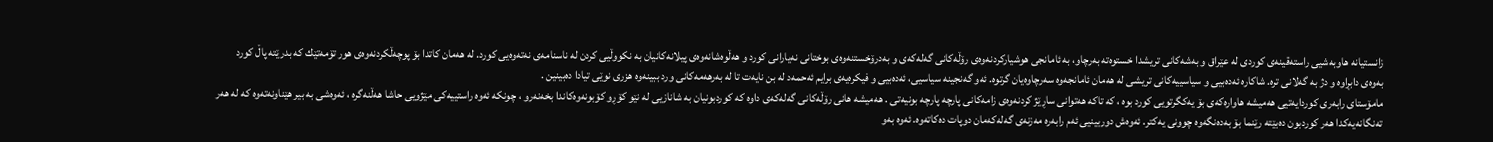زانستیانە هاوبەشیی راستەقینەی کوردی لە عێراق و بەشەکانی تریشدا خستوەتە بەرچاو، بە ئامانجی هوشیارکردنەوەی رۆڵەکانی گەلەکەی و بەدرۆخستنەوەی بوختانی نەیارانی کورد و هەڵوەشانەوەی پیلانەکانیان بە نکووڵیی کردن لە ناسنامەی نەتەوەیی کورد. لە هەمان کاتدا بۆ پوچەڵکردنەوەی هور تۆمەتێك کە بدرێتە پاڵ کورد بەوەی دابڕاوە و دژ بە گەلانی ترە. شاکارە ئەدەبیی و سیاسییەکانی تریشی لە هەمان ئامانجەوە سەرچاوەیان گرتوە. ئەو گەنجینە سیاسیی، ئەدەبیی و فیکرەیەی برایم ئەحمەد لە بن نایەت تا لە بەرهەمەکانی ورد ببینەوە هزری نوێی تیادا دەبینین .
مامۆستای رابەری کوردایەتیی هەمیشە هاوارەکەی بۆ یەکگرتویی کورد بوە ، کە تاکە هەتوانی ساڕێژ کردنەوەی زامەکانی پارچە پارچە بونیەتی . هەمیشە هانی رۆڵەکانی گەلەکەی داوە کە کوردبونیان بە شانازیی لە نێو کۆڕو کۆبونەوەکاندا بخەنەرو ، چونکە ئەوە راستییەکی مێژویی حاشا هەڵنەگرە ، ئەوەشی بە بیر هێناونەتەوە کە لە هەر تەنگانەیەکدا هەر کوردبون دەبێتە رێنما بۆ بەدەنگەوە چوونی یەکتر. ئەوەش دوربینیی ئەم رابەرە مەزنەی گەلەکەمان دوپات دەکاتەوە. ئەوە بەو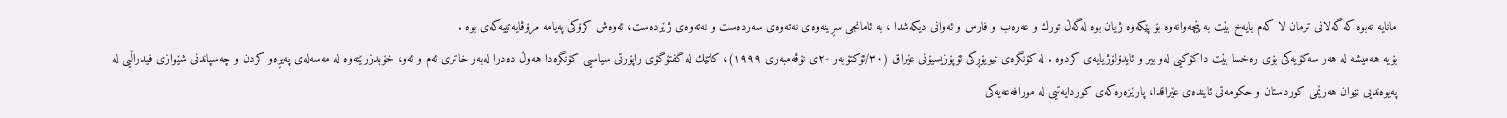مانایە نەبوە کە گەلانی ترمان لا کەم بایەخ بێت بە پێچەوانەوە بۆ پێکەوە ژیان بوە لەگەڵ تورك و عەرەب و فارس و ئەوانی دیکەشدا ، بە ئامانجی سڕینەوەی نەتەوەی سەردەست و نەتەوەی ژێردەست، ئەوەش کرۆکی پەیامە مرۆڤایەتییەکەی بوە .
بۆیە هەمیشە لە هەر سەکۆیەکی بۆی رەخسا بێت داکۆکیی لەو بیر و ئایدۆلۆژیایەی کردوە . لە کۆنگرەی نیویۆڕکی ئۆپۆزیسیۆنی عێراق (٣٠/ئۆکتۆبەر -٢ی نۆڤەمبەری ١٩٩٩)، کاتێك لە گفتۆگۆی راپۆرتی سیاسیی کۆنگرەدا هەوڵ دەدرا لەبەر خاتری ئەم و ئەو، خۆبدزرێتەوە لە مەسەلەی پەیڕەو کردن و چەسپاندنی شێوازی فیدراڵیی لە پەیوەندیی نێوان هەرێمی کوردستان و حکومەتی ئایندەی عێراقدا، پارێزەرەکەی کوردایەتیی لە مورافەعەیەکی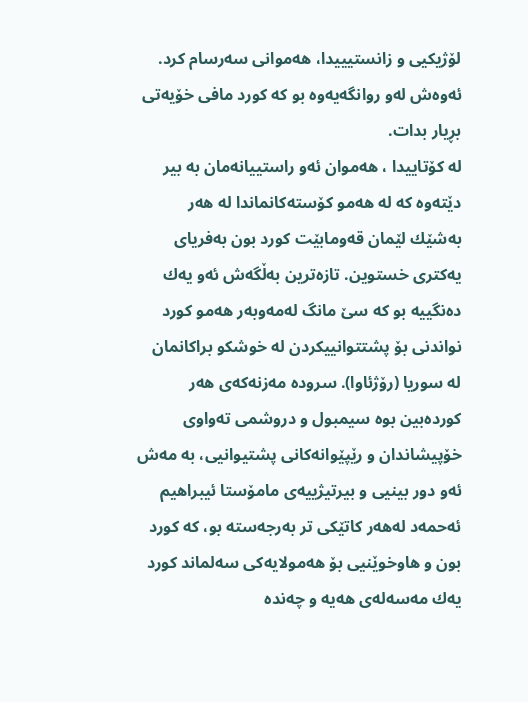لۆژیکیی و زانستیییدا، هەموانی سەرسام کرد. ئەوەش لەو روانگەیەوە بو کە کورد مافی خۆیەتی بڕیار بدات.
لە کۆتاییدا ، هەموان ئەو راستییانەمان بە بیر دێتەوە کە لە هەمو کۆستەکانماندا لە هەر بەشێك لێمان قەومابێت کورد بون بەفریای یەکتری خستوین. تازەترین بەڵگەش ئەو یەك دەنگییە بو کە سێ مانگ لەمەوبەر هەمو کورد نواندنی بۆ پشتتوانییکردن لە خوشکو براکانمان لە سوریا (رۆژئاوا). سرودە مەزنەکەی هەر کوردەبین بوە سیمبول و دروشمی تەواوی خۆپیشاندان و رێپێوانەکانی پشتیوانیی، بە مەش ئەو دور بینیی و بیرتیژییەی مامۆستا ئیبراهیم ئەحمەد لەهەر کاتێکی تر بەرجەستە بو، کە کورد بون و هاوخوێنیی بۆ هەمولایەکی سەلماند کورد یەك مەسەلەی هەیە و چەندە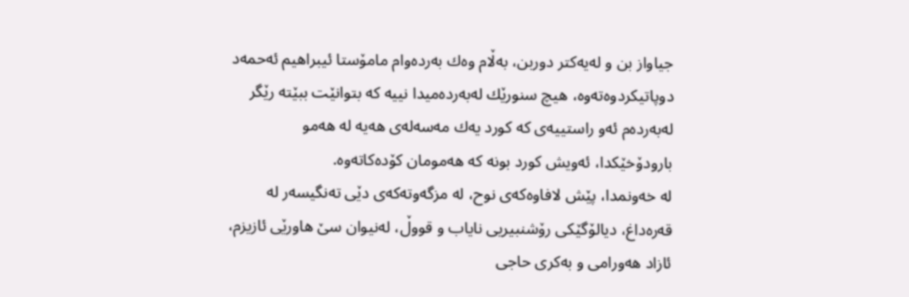جیاواز بن و لەیەکتر دوربن، بەڵام وەك بەردەوام مامۆستا ئیبراهیم ئەحمەد دوپاتیکردوەتەوە، هیچ سنورێك لەبەردەمیدا نییە کە بتوانێت ببێتە رێگر لەبەردەم ئەو راستییەی کە کورد یەك مەسەلەی هەیە لە هەمو بارودۆخێکدا، ئەویش کورد بونە کە هەمومان کۆدەکاتەوە.
لە خەونمدا، پێش لافاوەکەی نوح، لە مزگەوتەکەی دێی تەنگیسەر لە قەرەداغ، دیالۆگێکی رۆشنبیریی نایاب و قووڵ، لەنیوان سێ هاورێی ئازیزم، ئازاد هەورامی و بەکری حاجی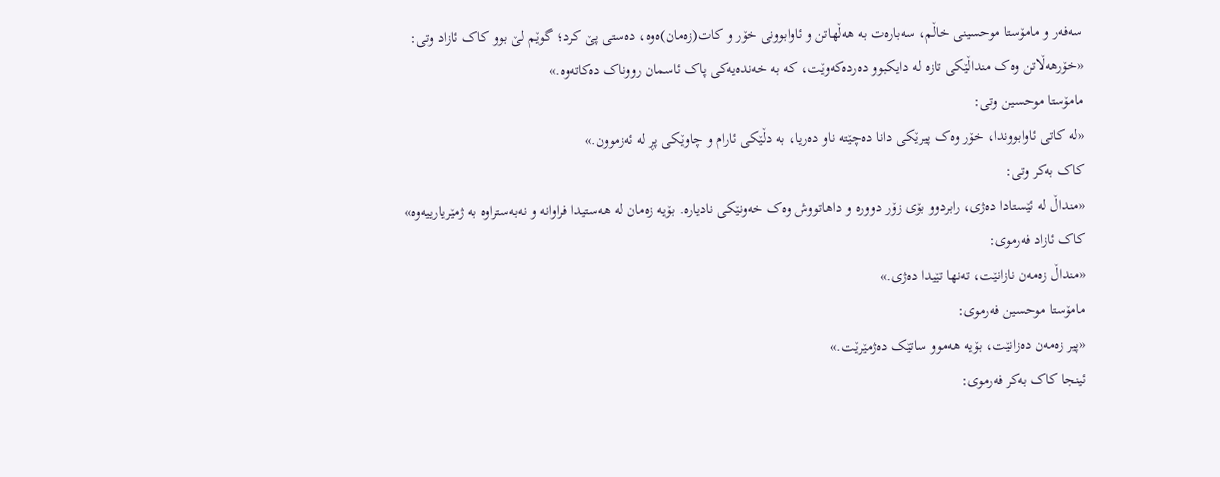سەفەر و مامۆستا موحسینی خاڵم، سەبارەت بە هەڵهاتن و ئاوابوونی خۆر و کات(زەمان)ەوە، دەستی پێ کرد؛ گوێم لێ بوو کاک ئازاد وتی:
«خۆرهەڵاتن وەک منداڵێکی تازە لە دایکبوو دەردەکەوێت، کە بە خەندەیەکی پاک ئاسمان رووناک دەکاتەوە.»
مامۆستا موحسین وتی:
«لە کاتی ئاوابووندا، خۆر وەک پیرێکی دانا دەچێتە ناو دەریا، بە دڵێکی ئارام و چاوێکی پڕ لە ئەزموون.»
کاک بەکر وتی:
«منداڵ لە ئێستادا دەژی، رابردوو بۆی زۆر دوورە و داهاتووش وەک خەونێکی نادیارە. بۆیە زەمان لە هەستیدا فراوانە و نەبەستراوە بە ژمێریارییەوە»
کاک ئازاد فەرموی:
«منداڵ زەمەن نازانێت، تەنها تێیدا دەژی.»
مامۆستا موحسین فەرموی:
«پیر زەمەن دەزانێت، بۆیە هەموو ساتێک دەژمێرێت.»
ئینجا کاک بەکر فەرموی: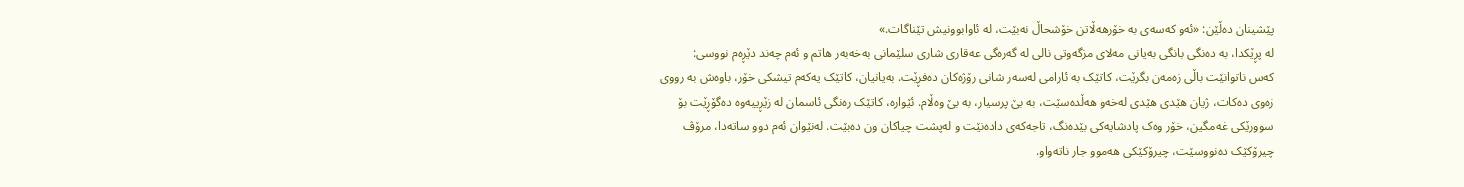پێشینان دەڵێن: «ئەو کەسەی بە خۆرهەڵاتن خۆشحاڵ نەبێت، لە ئاوابوونیش تێناگات.»
لە پڕێکدا، بە دەنگی بانگی بەیانی مەلای مزگەوتی نالی لە گەرەگی عەقاری شاری سلێمانی بەخەبەر هاتم و ئەم چەند دێڕەم نووسی:
کەس ناتوانێت باڵی زەمەن بگرێت، کاتێک بە ئارامی لەسەر شانی رۆژەکان دەفڕێت. بەیانیان، کاتێک یەکەم تیشکی خۆر، باوەش بە رووی زەوی دەکات، ژیان هێدی هێدی لەخەو هەڵدەسێت، بە بێ پرسیار، بە بێ وەڵام. ئێوارە، کاتێک رەنگی ئاسمان لە زێڕییەوە دەگۆڕێت بۆ سوورێکی غەمگین، خۆر وەک پادشایەکی بێدەنگ، تاجەکەی دادەنێت و لەپشت چیاکان ون دەبێت. لەنێوان ئەم دوو ساتەدا، مرۆڤ چیرۆکێک دەنووسێت، چیرۆکێکی هەموو جار ناتەواو.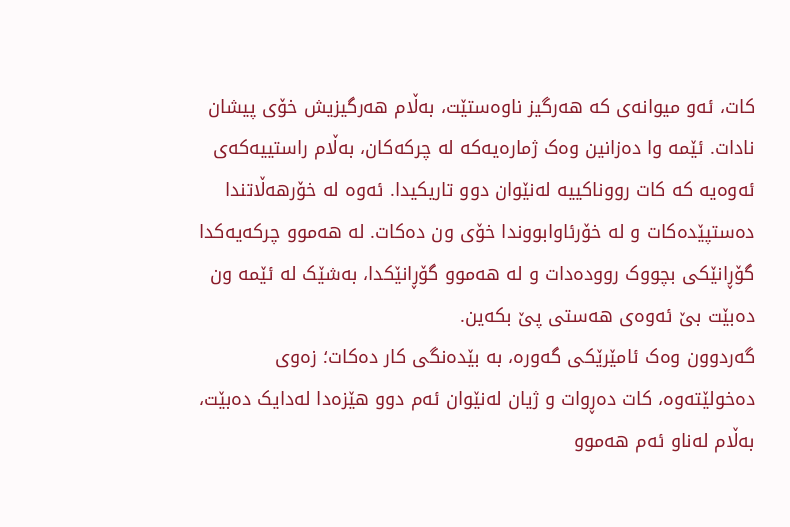کات، ئەو میوانەی کە هەرگیز ناوەستێت، بەڵام هەرگیزیش خۆی پیشان نادات. ئێمە وا دەزانین وەک ژمارەیەکە لە چرکەکان، بەڵام راستییەکەی ئەوەیە کە کات رووناکییە لەنێوان دوو تاریکیدا. ئەوە لە خۆرهەڵاتندا دەستپێدەکات و لە خۆرئاوابووندا خۆی ون دەکات. لە هەموو چرکەیەکدا گۆڕانێکی بچووک روودەدات و لە هەموو گۆڕانێکدا، بەشێک لە ئێمە ون دەبێت بێ ئەوەی هەستی پێ بکەین.
گەردوون وەک ئامێرێکی گەورە، بە بێدەنگی کار دەکات؛ زەوی دەخولێتەوە، کات دەڕوات و ژیان لەنێوان ئەم دوو هێزەدا لەدایک دەبێت، بەڵام لەناو ئەم هەموو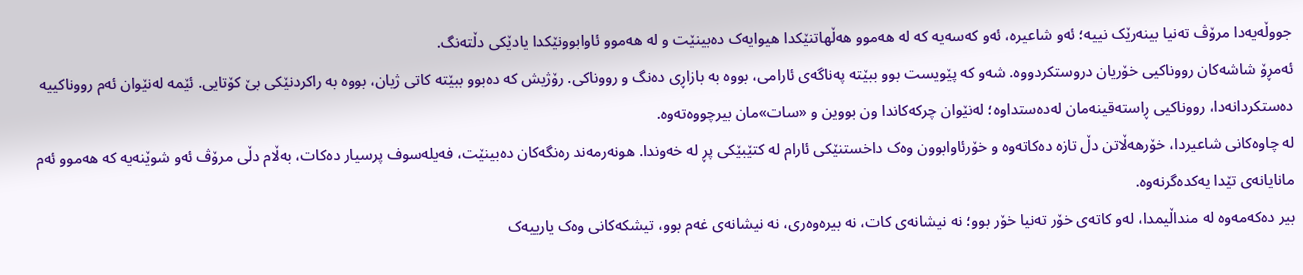جووڵەیەدا مرۆڤ تەنیا بینەرێک نییە؛ ئەو شاعیرە، ئەو کەسەیە کە لە هەموو هەڵهاتنێکدا هیوایەک دەبینێت و لە هەموو ئاوابوونێکدا یادێکی دڵتەنگ.
ئەمڕۆ شاشەکان رووناکیی خۆریان دروستکردووە. شەو کە پێویست بوو ببێتە پەناگەی ئارامی، بووە بە بازاڕی دەنگ و رووناکی. رۆژیش کە دەبوو ببێتە کاتی ژیان، بووە بە راکردنێکی بێ کۆتایی. ئێمە لەنێوان ئەم رووناکییە دەستکردانەدا، رووناکیی ڕاستەقینەمان لەدەستداوە؛ لەنێوان چرکەکاندا ون بووین و «سات»مان بیرچووەتەوە.
لە چاوەکانی شاعیردا، خۆرهەڵاتن دڵ تازە دەکاتەوە و خۆرئاوابوون وەک داخستنێکی ئارام لە کتێبێکی پڕ لە خەوندا. هونەرمەند رەنگەکان دەبینێت، فەیلەسوف پرسیار دەکات، بەڵام دڵی مرۆڤ ئەو شوێنەیە کە هەموو ئەم مانایانەی تێدا یەکدەگرنەوە.
بیر دەکەمەوە لە منداڵیمدا، لەو کاتەی خۆر تەنیا خۆر بوو؛ نە نیشانەی کات، نە بیرەوەری، نە نیشانەی غەم بوو، تیشکەکانی وەک یارییەک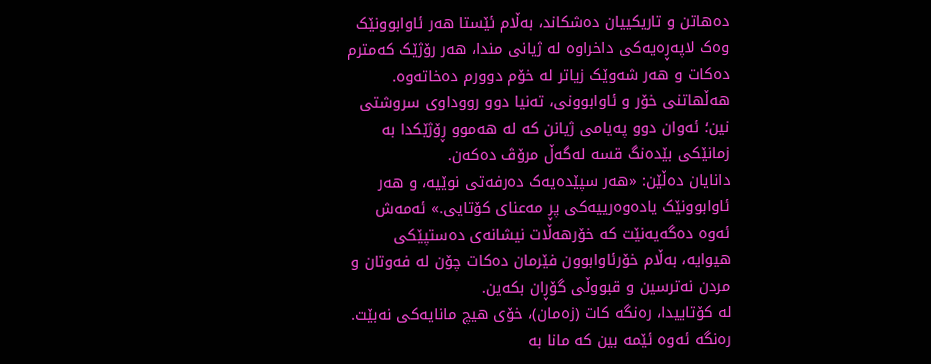دەهاتن و تاریکییان دەشکاند، بەڵام ئێستا هەر ئاوابوونێک وەک لاپەڕەیەکی داخراوە لە ژیانی مندا، هەر رۆژێک کەمترم دەکات و هەر شەوێک زیاتر لە خۆم دوورم دەخاتەوە.
هەڵهاتنی خۆر و ئاوابوونی، تەنیا دوو رووداوی سروشتی نین؛ ئەوان دوو پەیامی ژیانن کە لە هەموو ڕۆژێکدا بە زمانێکی بێدەنگ قسە لەگەڵ مرۆڤ دەکەن.
دانایان دەڵێن: «هەر سپێدەیەک دەرفەتی نوێیە، و هەر ئاوابوونێک یادەوەرییەکی پڕ مەعنای کۆتایی.» ئەمەش ئەوە دەگەیەنێت کە خۆرهەڵات نیشانەی دەستپێکی هیوایە، بەڵام خۆرئاوابوون فێرمان دەکات چۆن لە فەوتان و مردن نەترسین و قبووڵی گۆڕان بکەین.
لە کۆتاییدا، رەنگە کات (زەمان)، خۆی هیچ مانایەکی نەبێت. رەنگە ئەوە ئێمە بین کە مانا بە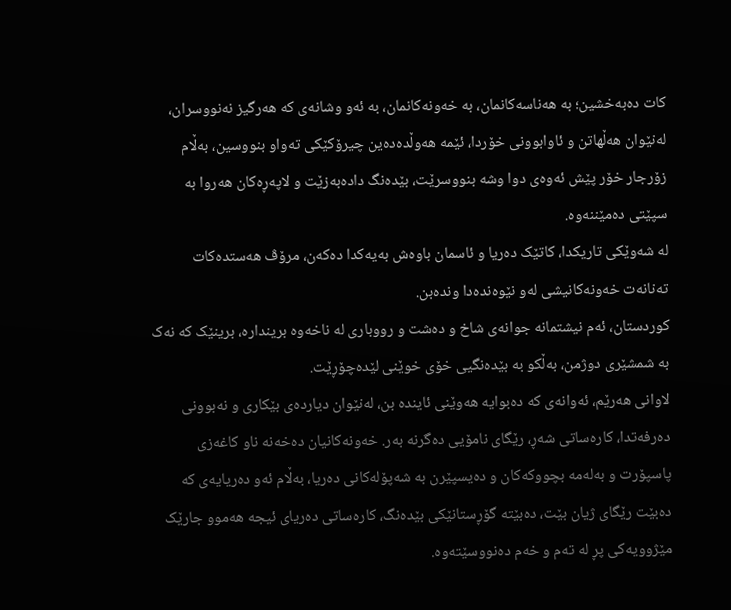کات دەبەخشین؛ بە هەناسەکانمان، بە خەونەکانمان، بە ئەو وشانەی کە هەرگیز نەنووسران، لەنێوان هەڵهاتن و ئاوابوونی خۆردا، ئێمە هەوڵدەدەین چیرۆکێکی تەواو بنووسین، بەڵام زۆرجار خۆر پێش ئەوەی دوا وشە بنووسرێت، بێدەنگ دادەبەزێت و لاپەڕەکان هەروا بە سپێتی دەمێننەوە.
لە شەوێکی تاریکدا، کاتێک دەریا و ئاسمان باوەش بەیەکدا دەکەن، مرۆڤ هەستدەکات تەنانەت خەونەکانیشی لەو نێوەندەدا وندەبن.
کوردستان، ئەم نیشتمانە جوانەی شاخ و دەشت و رووباری لە ناخەوە بریندارە، برینێک کە نەک بە شمشێری دوژمن، بەڵکو بە بێدەنگیی خۆی خوێنی لێدەچۆڕێت.
لاوانی هەرێم، ئەوانەی کە دەبوایە هەوێنی ئایندە بن، لەنێوان دیاردەی بێکاری و نەبوونی دەرفەتدا، کارەساتی شەڕ، رێگای نامۆیی دەگرنە بەر. خەونەکانیان دەخەنە ناو کاغەزی پاسپۆرت و بەلەمە بچووکەکان و دەیسپێرن بە شەپۆلەکانی دەریا، بەڵام ئەو دەریایەی کە دەبێت رێگای ژیان بێت، دەبێتە گۆڕستانێکی بێدەنگ، کارەساتی دەریای ئیجە هەموو جارێک مێژوویەکی پڕ لە تەم و خەم دەنووسێتەوە.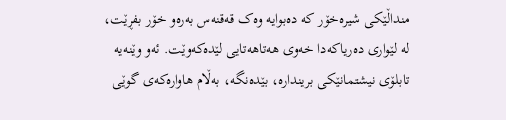منداڵێکی شیرەخۆر کە دەبوایە وەک قەقنەس بەرەو خۆر بفڕێت، لە لێواری دەریاکەدا خەوی هەتاهەتایی لێدەکەوێت. ئەو وێنەیە تابلۆی نیشتمانێکی بریندارە، بێدەنگە، بەڵام هاوارەکەی گوێی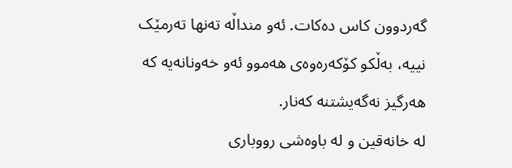گەردوون کاس دەکات. ئەو منداڵە تەنها تەرمێک نییە، بەڵکو کۆکەرەوەی هەموو ئەو خەونانەیە کە هەرگیز نەگەیشتنە کەنار.
لە خانەقین و لە باوەشی رووباری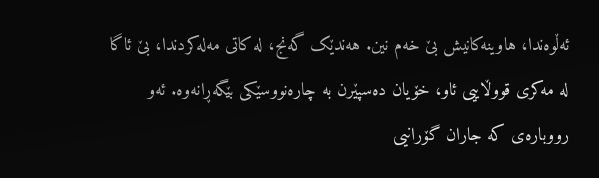ئەڵوەندا، هاوینەکانیش بێ خەم نین. هەندێک گەنج، لە کاتی مەلەکردندا، بێ ئاگا لە مەکری قووڵاییی ئاو، خۆیان دەسپێرن بە چارەنووسێکی بێگەڕانەوە. ئەو رووبارەی کە جاران گۆرانیی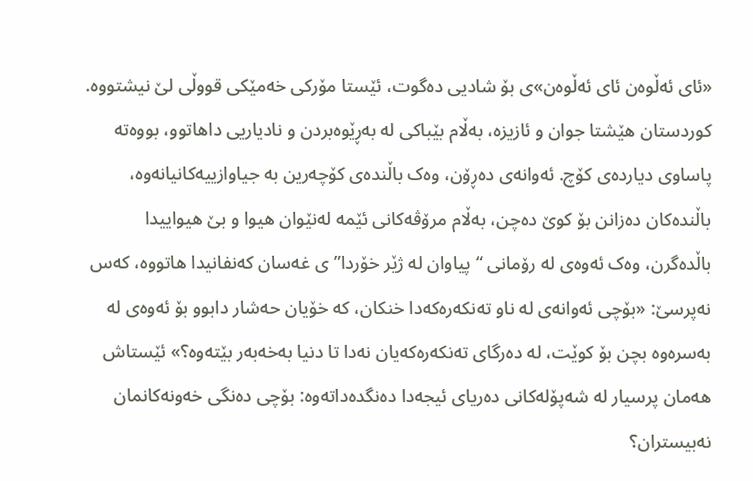«ئای ئەڵوەن ئای ئەڵوەن»ی بۆ شادیی دەگوت، ئێستا مۆرکی خەمێکی قووڵی لێ نیشتووە.
کوردستان هێشتا جوان و ئازیزە، بەڵام بێباکی لە بەڕێوەبردن و نادیاریی داهاتوو، بووەتە پاساوی دیاردەی کۆچ. ئەوانەی دەڕۆن، وەک باڵندەی کۆچەرین بە جیاوازییەکانیانەوە، باڵندەکان دەزانن بۆ کوێ دەچن، بەڵام مرۆڤەکانی ئێمە لەنێوان هیوا و بێ هیواییدا باڵدەگرن، وەک ئەوەی لە رۆمانی “پیاوان لە ژێر خۆردا”ی غەسان کەنفانیدا هاتووە، کەس نەپرسێ: «بۆچی ئەوانەی لە ناو تەنکەرەکەدا خنکان، کە خۆیان حەشار دابوو بۆ ئەوەی لە بەسرەوە بچن بۆ کوێت، لە دەرگای تەنکەرەکەیان نەدا تا دنیا بەخەبەر بێتەوە؟» ئێستاش هەمان پرسیار لە شەپۆلەکانی دەریای ئیجەدا دەنگدەداتەوە: بۆچی دەنگی خەونەکانمان نەبیستران؟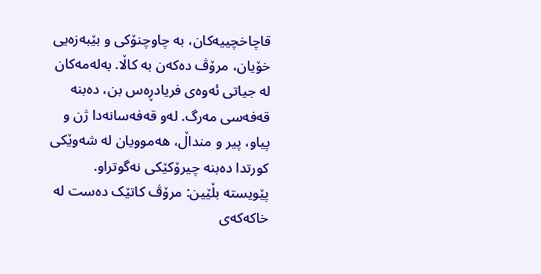قاچاخچییەکان، بە چاوچنۆکی و بێبەزەیی خۆیان، مرۆڤ دەکەن بە کاڵا. بەلەمەکان لە جیاتی ئەوەی فریادڕەس بن، دەبنە قەفەسی مەرگ. لەو قەفەسانەدا ژن و پیاو، پیر و منداڵ، هەموویان لە شەوێکی کورتدا دەبنە چیرۆکێکی نەگوتراو.
پێویستە بڵێین: مرۆڤ کاتێک دەست لە خاکەکەی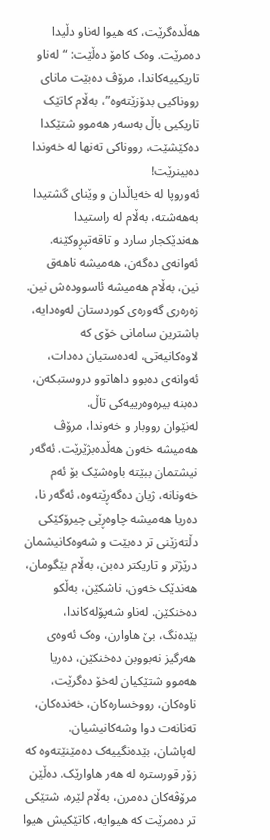هەڵدەگرێت، کە هیوا لەناو دڵیدا دەمرێت. وەک کامۆ دەڵێت: “لەناو تاریکییەکاندا، مرۆڤ دەبێت مانای رووناکیی بدۆزێتەوە”، بەڵام کاتێک تاریکیی باڵ بەسەر هەموو شتێکدا دەکێشێت، رووناکی تەنها لە خەوندا دەبینرێت!
ئەوروپا لە خەیاڵدان و وێنای گشتیدا بەهەشتە، بەڵام لە راستیدا هەندێکجار سارد و تاقەتپڕوکێنە. ئەوانەی دەگەن، هەمیشە ناهەق نین، بەڵام هەمیشە ئاسوودەش نین. زەرەری گەورەی کوردستان لەوەدایە، باشترین سامانی خۆی کە لاوەکانیەتی، لەدەستیان دەدات، ئەوانەی دەبوو داهاتوو دروستبکەن، دەبنە بیرەوەرییەکی تاڵ.
لەنێوان رووبار و خەوندا، مرۆڤ هەمیشە خەون هەڵدەبژێرێت. ئەگەر نیشتمان ببێتە باوەشێک بۆ ئەم خەونانە، ژیان دەگەڕێتەوە، ئەگەر نا، دەریا هەمیشە چاوەڕێی چیرۆکێکی دڵتەزێنی تر دەبێت و شەوەکانیشمان درێژتر و تاریکتر دەبن، بەڵام بێگومان، هەندێک خەون، ناشکێن، بەڵکو دەخنکێن. لەناو شەپۆلەکاندا، بێدەنگ، بێ هاوارن، وەک ئەوەی هەرگیز نەبووبن دەخنکێن، دەریا هەموو شتێکیان لەخۆ دەگرێت، ناوەکان، رووخسارەکان، خەندەکان، تەنانەت دوا وشەکانیشیان.
لەپاشان، بێدەنگییەک دەمێنێتەوە کە زۆر قورسترە لە هەر هاوارێک. دەڵێن مرۆڤەکان دەمرن، بەڵام لێرە، شتێکی تر دەمرێت کە هیوایە، کاتێکیش هیوا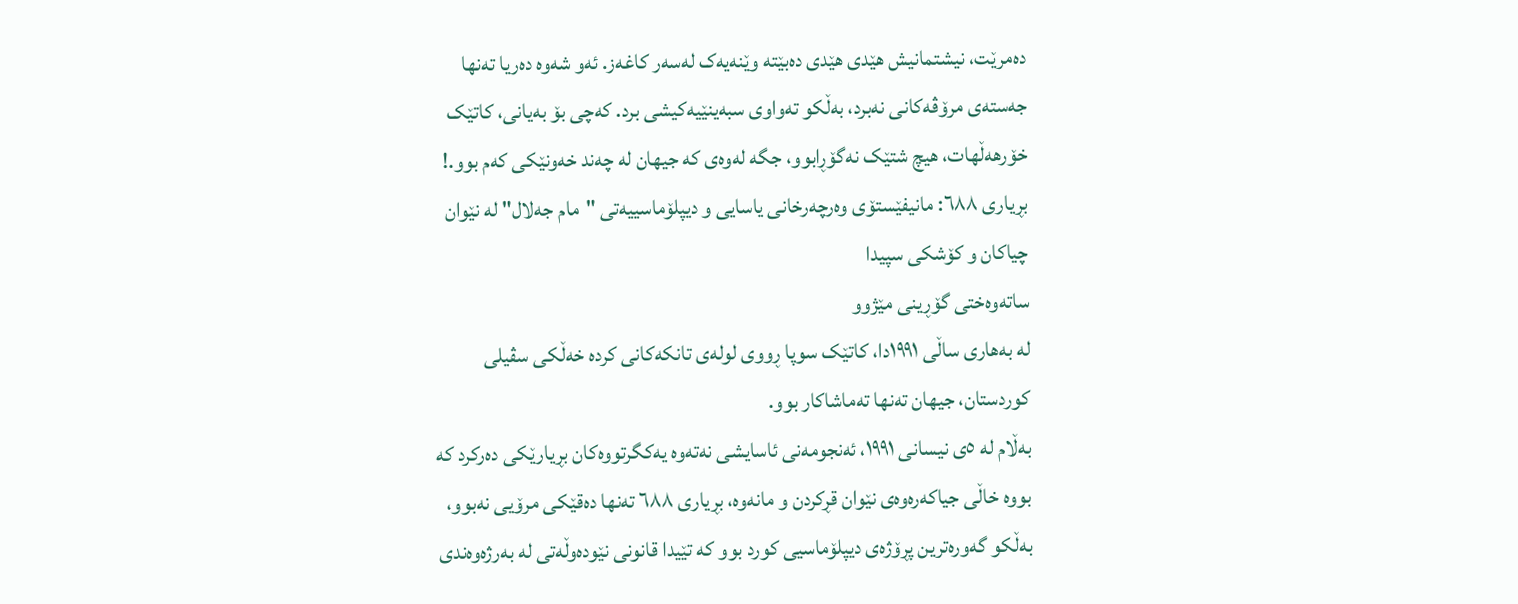دەمرێت، نیشتمانیش هێدی هێدی دەبێتە وێنەیەک لەسەر کاغەز. ئەو شەوە دەریا تەنها جەستەی مرۆڤەکانی نەبرد، بەڵکو تەواوی سبەینێیەکیشی برد. کەچی بۆ بەیانی، کاتێک خۆرهەڵهات، هیچ شتێک نەگۆڕابوو، جگە لەوەی کە جیهان لە چەند خەونێکی کەم بوو.!
بڕیاری ٦٨٨: مانیفێستۆی وەرچەرخانی یاسایی و دیپلۆماسییەتی "مام جەلال" لە نێوان چیاکان و کۆشکی سپیدا
ساتەوەختی گۆڕینی مێژوو
لە بەهاری ساڵی ١٩٩١دا، کاتێک سوپا ڕووی لولەی تانکەکانی کردە خەڵکی سڤیلی کوردستان، جیهان تەنها تەماشاکار بوو.
بەڵام لە ٥ی نیسانی ١٩٩١، ئەنجومەنی ئاسایشی نەتەوە یەکگرتووەکان بڕیارێکی دەرکرد کە بووە خاڵی جیاکەرەوەی نێوان قڕکردن و مانەوە، بڕیاری ٦٨٨ تەنها دەقێکی مرۆیی نەبوو، بەڵکو گەورەترین پڕۆژەی دیپلۆماسیی کورد بوو کە تێیدا قانونی نێودەوڵەتی لە بەرژەوەندی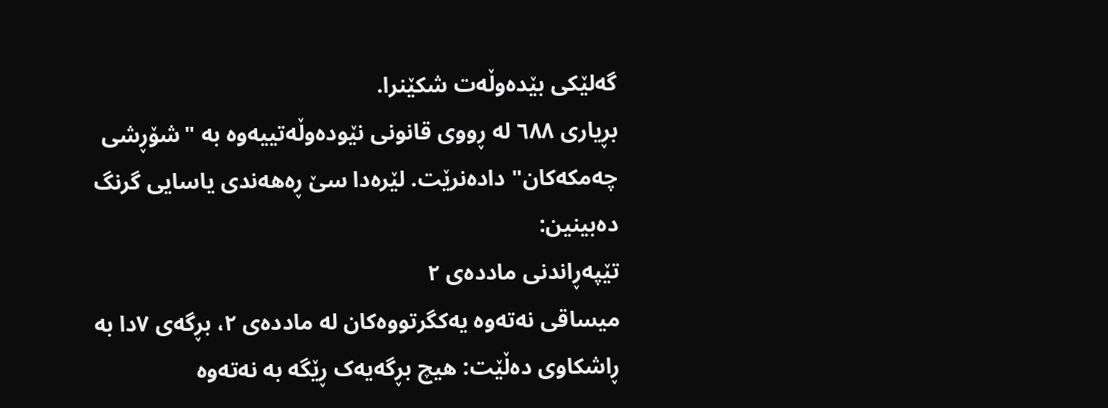گەلێکی بێدەوڵەت شکێنرا.
بڕیاری ٦٨٨ لە ڕووی قانونی نێودەوڵەتییەوە بە "شۆڕشی چەمکەکان" دادەنرێت. لێرەدا سێ ڕەهەندی یاسایی گرنگ دەبینین:
تێپەڕاندنی ماددەی ٢
میساقی نەتەوە یەکگرتووەکان لە ماددەی ٢، بڕگەی ٧دا بە ڕاشکاوی دەڵێت: هیچ بڕگەیەک ڕێگە بە نەتەوە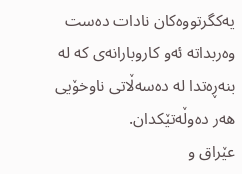یەکگرتووەکان نادات دەست وەربداتە ئەو کاروبارانەی کە لە بنەڕەتدا لە دەسەڵاتی ناوخۆیی هەر دەوڵەتێکدان.
عێراق و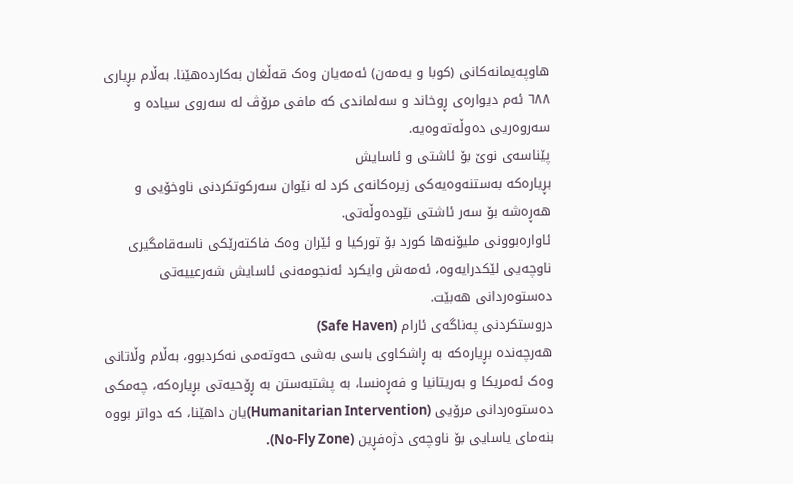هاوپەیمانەکانی (کوبا و یەمەن) ئەمەیان وەک قەڵغان بەکاردەهێنا. بەڵام بڕیاری ٦٨٨ ئەم دیوارەی ڕوخاند و سەلماندی کە مافی مرۆڤ لە سەروی سیادە و سەروەریی دەوڵەتەوەیە.
پێناسەی نوێ بۆ ئاشتی و ئاسایش
بڕیارەکە بەستنەوەیەکی زیرەکانەی کرد لە نێوان سەرکوتکردنی ناوخۆیی و هەڕەشە بۆ سەر ئاشتی نێودەوڵەتی.
ئاوارەبوونی ملیۆنەها کورد بۆ تورکیا و ئێران وەک فاکتەرێکی ناسەقامگیری ناوچەیی لێکدرایەوە، ئەمەش وایکرد ئەنجومەنی ئاسایش شەرعییەتی دەستوەردانی هەبێت.
دروستکردنی پەناگەی ئارام (Safe Haven)
هەرچەندە بڕیارەکە بە ڕاشکاوی باسی بەشی حەوتەمی نەکردبوو، بەڵام وڵاتانی وەک ئەمریکا و بەریتانیا و فەڕەنسا، بە پشتبەستن بە ڕۆحیەتی بڕیارەکە، چەمکی دەستوەردانی مرۆیی (Humanitarian Intervention)یان داهێنا، کە دواتر بووە بنەمای یاسایی بۆ ناوچەی دژەفڕین (No-Fly Zone).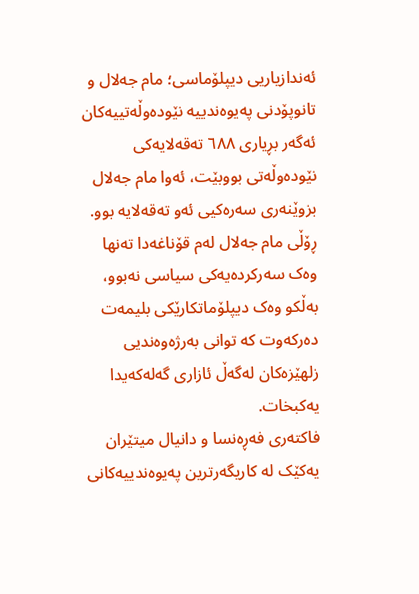ئەندازیاریی دیپلۆماسی؛ مام جەلال و تانوپۆدنی پەیوەندییە نێودەوڵەتییەکان
ئەگەر بڕیاری ٦٨٨ تەقەلایەکی نێودەوڵەتی بووبێت، ئەوا مام جەلال بزوێنەری سەرەکیی ئەو تەقەلایە بوو. ڕۆڵی مام جەلال لەم قۆناغەدا تەنها وەک سەرکردەیەکی سیاسی نەبوو، بەڵکو وەک دیپلۆماتکارێکی بلیمەت دەرکەوت کە توانی بەرژەوەندیی زلهێزەکان لەگەڵ ئازاری گەلەکەیدا یەکبخات.
فاکتەری فەڕەنسا و دانیال میتێران
یەکێک لە کاریگەرترین پەیوەندییەکانی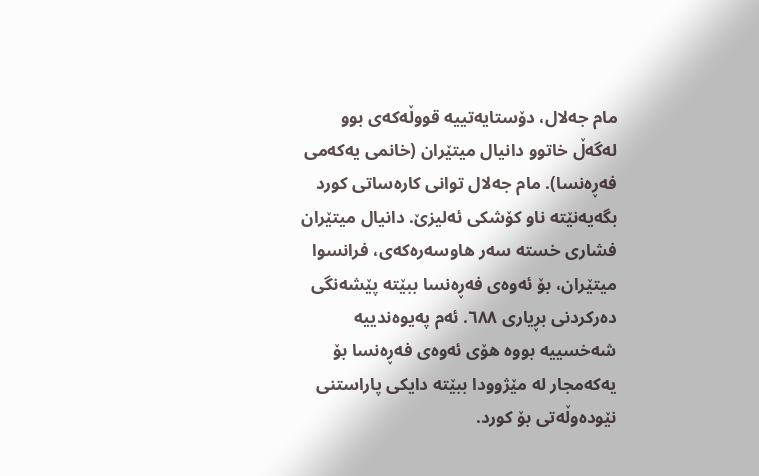مام جەلال، دۆستایەتییە قووڵەکەی بوو لەگەڵ خاتوو دانیال میتێران (خانمی یەکەمی فەڕەنسا). مام جەلال توانی کارەساتی کورد بگەیەنێتە ناو کۆشکی ئەلیزێ. دانیال میتێران فشاری خستە سەر هاوسەرەکەی، فرانسوا میتێران، بۆ ئەوەی فەڕەنسا ببێتە پێشەنگی دەرکردنی بڕیاری ٦٨٨. ئەم پەیوەندییە شەخسییە بووە هۆی ئەوەی فەڕەنسا بۆ یەکەمجار لە مێژوودا ببێتە دایکی پاراستنی نێودەوڵەتی بۆ کورد.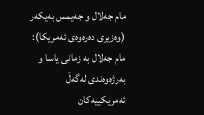مام جەلال و جەیمس بەیکەر (وەزیری دەرەوەی ئەمریکا):
مام جەلال بە زمانی یاسا و بەرژەوەندی لەگەڵ ئەمریکییەکان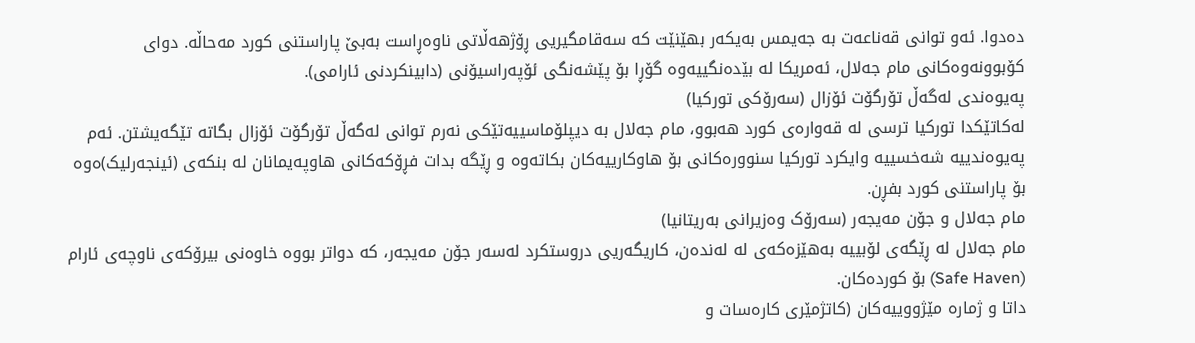دەدوا. ئەو توانی قەناعەت بە جەیمس بەیکەر بهێنێت کە سەقامگیریی ڕۆژهەڵاتی ناوەڕاست بەبێ پاراستنی کورد مەحاڵە. دوای کۆبوونەوەکانی مام جەلال، ئەمریکا لە بێدەنگییەوە گۆڕا بۆ پێشەنگی ئۆپەراسیۆنی (دابینکردنی ئارامی).
پەیوەندی لەگەڵ تۆرگۆت ئۆزال (سەرۆکی تورکیا)
لەکاتێکدا تورکیا ترسی لە قەوارەی کورد هەبوو، مام جەلال بە دیپلۆماسییەتێکی نەرم توانی لەگەڵ تۆرگۆت ئۆزال بگاتە تێگەیشتن. ئەم پەیوەندییە شەخسییە وایکرد تورکیا سنوورەکانی بۆ هاوکارییەکان بکاتەوە و ڕێگە بدات فڕۆکەکانی هاوپەیمانان لە بنکەی (ئینجەرلیک)ەوە بۆ پاراستنی کورد بفڕن.
مام جەلال و جۆن مەیجەر (سەرۆک وەزیرانی بەریتانیا)
مام جەلال لە ڕێگەی لۆبییە بەهێزەکەی لە لەندەن، کاریگەریی دروستکرد لەسەر جۆن مەیجەر، کە دواتر بووە خاوەنی بیرۆکەی ناوچەی ئارام (Safe Haven) بۆ کوردەکان.
داتا و ژمارە مێژووییەکان (کاتژمێری کارەسات و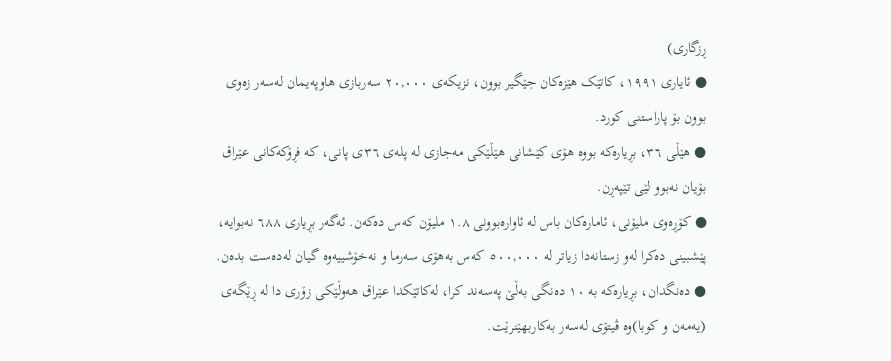ڕزگاری)
● ئایاری ١٩٩١، کاتێک هێزەکان جێگیر بوون، نزیکەی ٢٠,٠٠٠ سەربازی هاوپەیمان لەسەر زەوی بوون بۆ پاراستنی کورد.
● هێڵی ٣٦، بڕیارەکە بووە هۆی کێشانی هێڵێکی مەجازی لە پلەی ٣٦ی پانی، کە فڕۆکەکانی عێراق بۆیان نەبوو لێی تێپەڕن.
● کۆڕەوی ملیۆنی، ئامارەکان باس لە ئاوارەبوونی ١.٨ ملیۆن کەس دەکەن. ئەگەر بڕیاری ٦٨٨ نەبوایە، پێشبینی دەکرا لەو زستانەدا زیاتر لە ٥٠٠,٠٠٠ کەس بەهۆی سەرما و نەخۆشییەوە گیان لەدەست بدەن.
● دەنگدان، بڕیارەکە بە ١٠ دەنگی بەڵێ پەسەند کرا، لەکاتێکدا عێراق هەوڵێکی زۆری دا لە ڕێگەی (یەمەن و کوبا)وە ڤیتۆی لەسەر بەکاربهێنرێت.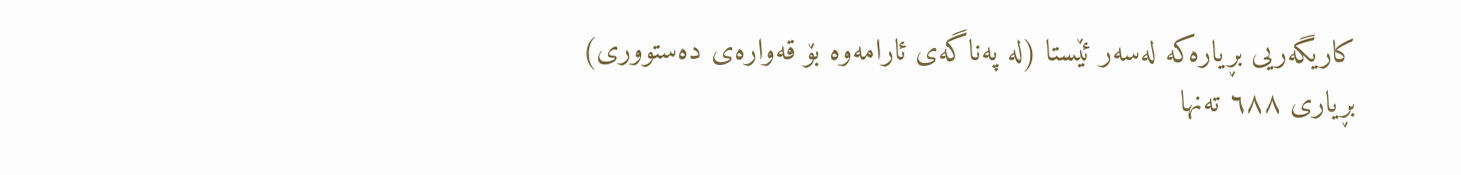کاریگەریی بڕیارەکە لەسەر ئێستا (لە پەناگەی ئارامەوە بۆ قەوارەی دەستووری)
بڕیاری ٦٨٨ تەنها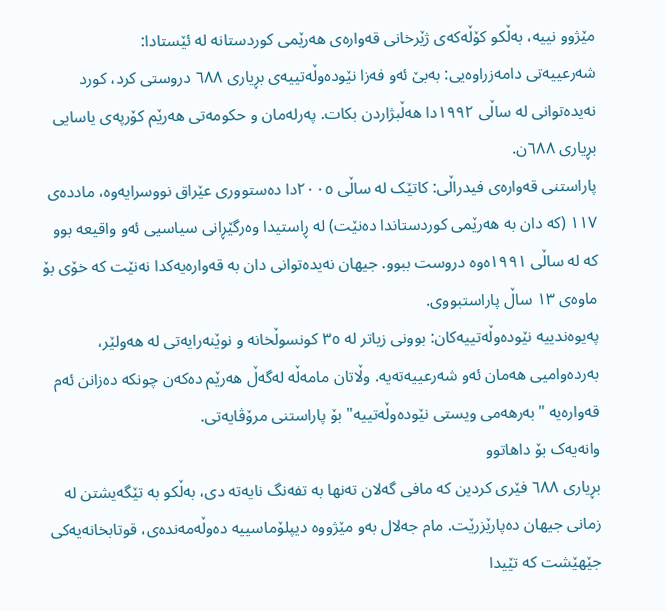مێژوو نییە، بەڵکو کۆڵەکەی ژێرخانی قەوارەی هەرێمی کوردستانە لە ئێستادا:
شەرعییەتی دامەزراوەیی: بەبێ ئەو فەزا نێودەوڵەتییەی بڕیاری ٦٨٨ دروستی کرد، کورد نەیدەتوانی لە ساڵی ١٩٩٢دا هەڵبژاردن بکات. پەرلەمان و حکومەتی هەرێم کۆرپەی یاسایی بڕیاری ٦٨٨ن.
پاراستنی قەوارەی فیدراڵی: کاتێک لە ساڵی ٢٠٠٥دا دەستووری عێراق نووسرایەوە، ماددەی ١١٧ (کە دان بە هەرێمی کوردستاندا دەنێت) لە ڕاستیدا وەرگێڕانی سیاسیی ئەو واقیعە بوو کە لە ساڵی ١٩٩١ەوە دروست ببوو. جیهان نەیدەتوانی دان بە قەوارەیەکدا نەنێت کە خۆی بۆ ماوەی ١٣ ساڵ پاراستبووی.
پەیوەندییە نێودەوڵەتییەکان: بوونی زیاتر لە ٣٥ کونسوڵخانە و نوێنەرایەتی لە هەولێر، بەردەوامیی هەمان ئەو شەرعییەتەیە. وڵاتان مامەڵە لەگەڵ هەرێم دەکەن چونکە دەزانن ئەم قەوارەیە "بەرهەمی ویستی نێودەوڵەتییە" بۆ پاراستنی مرۆڤایەتی.
وانەیەک بۆ داهاتوو
بڕیاری ٦٨٨ فێری کردین کە مافی گەلان تەنها بە تفەنگ نایەتە دی، بەڵکو بە تێگەیشتن لە زمانی جیهان دەپارێزرێت. مام جەلال بەو مێژووە دیپلۆماسییە دەوڵەمەندەی، قوتابخانەیەکی جێهێشت کە تێیدا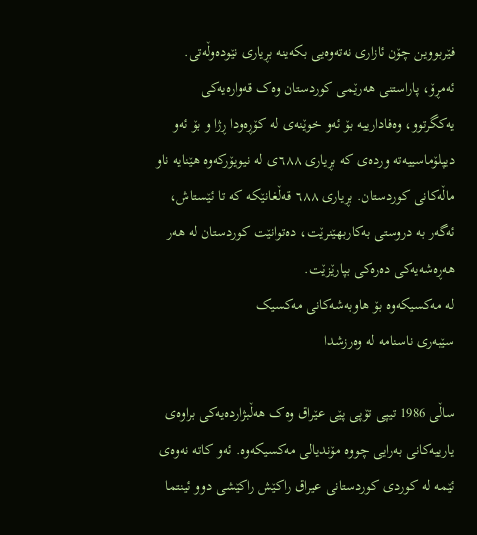فێربووین چۆن ئازاری نەتەوەیی بکەینە بڕیاری نێودەوڵەتی.
ئەمڕۆ، پاراستنی هەرێمی کوردستان وەک قەوارەیەکی یەکگرتوو، وەفادارییە بۆ ئەو خوێنەی لە کۆڕەودا ڕژا و بۆ ئەو دیپلۆماسییەتە وردەی کە بڕیاری ٦٨٨ی لە نیویۆرکەوە هێنایە ناو ماڵەکانی کوردستان. بڕیاری ٦٨٨ قەڵغانێکە کە تا ئێستاش، ئەگەر بە دروستی بەکاربهێنرێت، دەتوانێت کوردستان لە هەر هەڕەشەیەکی دەرەکی بپارێزێت.
لە مەکسیکەوە بۆ هاوبەشەکانی مەکسیک
سێبەری ناسنامە لە وەرزشدا

ساڵی 1986 تیپی تۆپی پێی عێراق وەک هەڵبژاردەیەکی براوەی یارییەکانی بەرایی چووە مۆندیالی مەکسیکەوە. ئەو کاتە نەوەی ئێمە لە کوردی کوردستانی عیراق راکێش راکێشی دوو ئینتما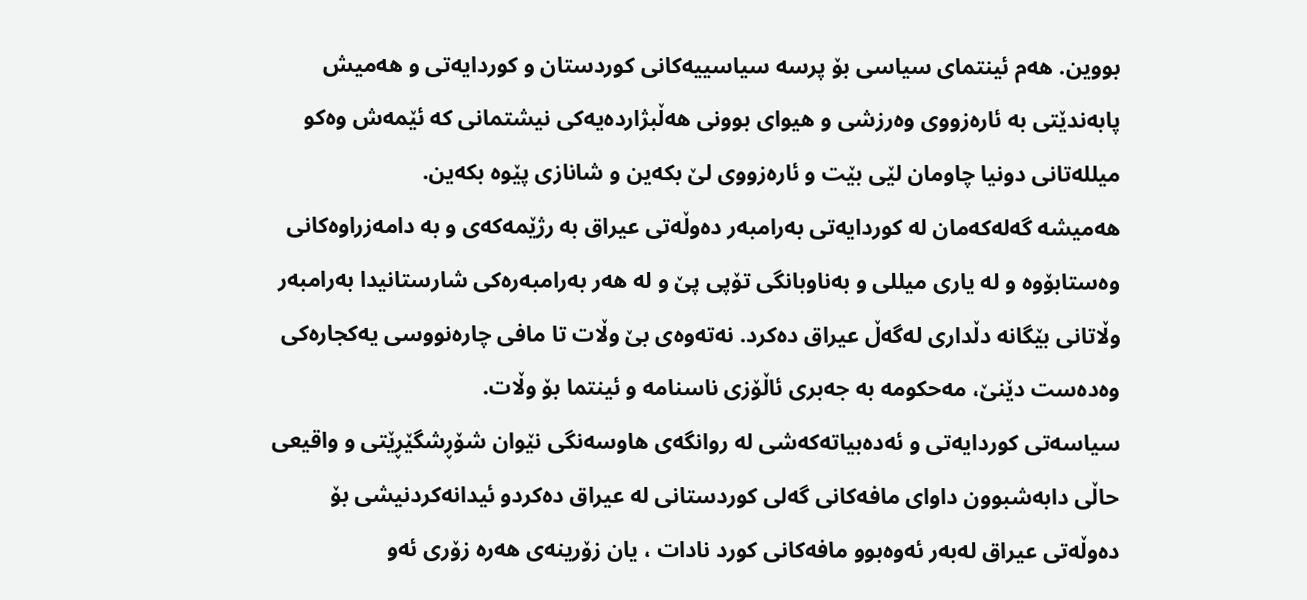بووین. هەم ئینتمای سیاسی بۆ پرسە سیاسییەکانی کوردستان و کوردایەتی و هەمیش پابەندێتی بە ئارەزووی وەرزشی و هیوای بوونی هەڵبژاردەیەکی نیشتمانی کە ئێمەش وەکو میللەتانی دونیا چاومان لێی بێت و ئارەزووی لێ بکەین و شانازی پێوە بکەین.
هەمیشە گەلەکەمان لە کوردایەتی بەرامبەر دەوڵەتی عیراق بە رژێمەکەی و بە دامەزراوەکانی وەستابۆوە و لە یاری میللی و بەناوبانگی تۆپی پێ و لە هەر بەرامبەرەکی شارستانیدا بەرامبەر وڵاتانی بێگانە دڵداری لەگەڵ عیراق دەکرد. نەتەوەی بێ وڵات تا مافی چارەنووسی یەکجارەکی وەدەست دێنێ، مەحکومە بە جەبری ئاڵۆزی ناسنامە و ئینتما بۆ وڵات.
سیاسەتی کوردایەتی و ئەدەبیاتەکەشی لە روانگەی هاوسەنگی نێوان شۆڕشگێڕێتی و واقیعی حاڵی دابەشبوون داوای مافەکانی گەلی کوردستانی لە عیراق دەکردو ئیدانەکردنیشی بۆ دەوڵەتی عیراق لەبەر ئەوەبوو مافەکانی کورد نادات ، یان زۆرینەی هەرە زۆری ئەو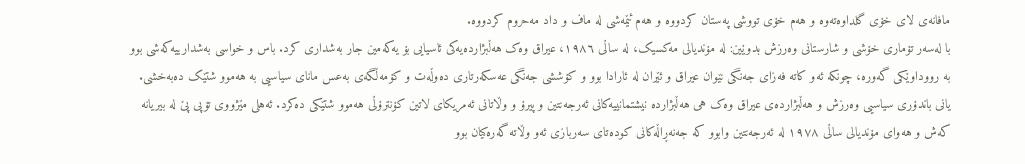مافانەی لای خۆی گلداوەتەوە و هەم خۆی تووشی پەستان کردووە و هەم ئێمەشی لە ماف و داد مەحروم کردووە.
با لەسەر تۆماری خۆشی و شارستانی وەرزش بدوێین: لە مۆندیالی مەکسیک، لە ساڵی ١٩٨٦، عیراق وەک هەڵبژاردەیەکی ئاسیایی بۆ یەکەمین جار بەشداری کرد. باس و خواسی بەشدارییەکەشی بوو بە رووداوێکی گەورە، چونکە ئەو کاتە فەزای جەنگی نێوان عیراق و ئێران لە ئارادا بوو و کۆششی جەنگی عەسکەرتاری دەوڵەت و کۆمەڵگەی بەعس مانای سیاسیی بە هەموو شتێک دەبەخشی. یانی باندۆری سیاسیی وەرزش و هەڵبژاردەی عیراق وەک هی هەڵبژاردە نیشتمانییەکانی ئەرجەنتین و پیرۆ و وڵاتانی ئەمریکای لاتین کۆنترۆڵی هەموو شتێکی دەکرد. ئەهلی مێژووی تۆپی پێ لە بیریانە کەش و هەوای مۆندیالی ساڵی ١٩٧٨ لە ئەرجەنتین وابوو کە جەنەڕاڵەکانی کودەتای سەربازی ئەو وڵاتە گەرەکیان بوو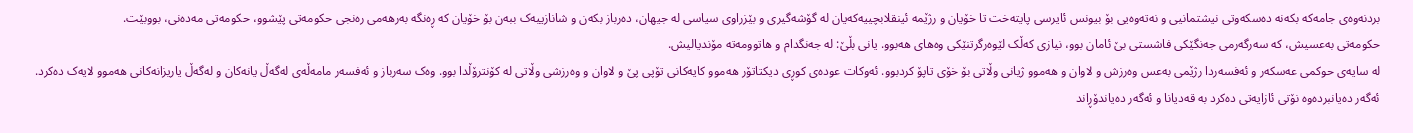بردنەوەی جامەکە بکەنە دەسکەوتی نیشتمانیی و نەتەوەیی بۆ بیونس ئایرسی پایتەخت تا خۆیان و رژێمە ئینقلابچییەکەیان لە گۆشەگیری و بێزراوی سیاسی لە جیهان، دەرباز بکەن و شانازییەک ببەن بۆ خۆیان کە ڕەنگە بەرهەمی رەنجی حکومەتی پێشوو، حکومەتی مەدەنی، بووبێت.
حکومەتی بەعسیش، کە سەرگەرمی جەنگێکی فاشستی بێ ئامان بوو، نیازی کەڵک لێوەرگرتنێکی وەهای هەبوو. یانی بڵێ: لە جەنگدام و هاتوومەتە مۆندیالیش.
لە سایەی حوکمی عەسکەر و ئەفسەردا رژێمی بەعس وەرزش و لاوان و هەموو ژیانی وڵاتی بۆ خۆی تاپۆ کردبوو. ئەوکات عودەی کوڕی دیکتاتۆر هەموو کایەکانی تۆپی پێ و لاوان و وەرزشی وڵاتی لە کۆنترۆڵدا بوو. وەک سەرباز و ئەفسەر مامەڵەی لەگەڵ یانەکان و لەگەڵ یاریزانەکانی هەموو لایەک دەکرد. ئەگەر دەیانبردەوە نۆتی ئازایەتی دەکرد بە قەدیانا و ئەگەر دەیاندۆڕاند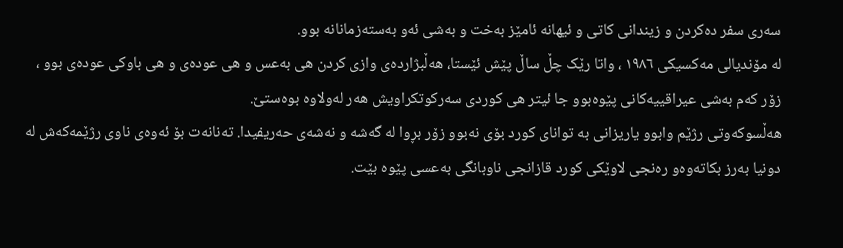سەری سفر دەکردن و زیندانی کاتی و ئیهانە ئامێز بەخت و بەشی ئەو بەستەزمانانە بوو.
لە مۆندیالی مەکسیکی ١٩٨٦ ، واتا رێک چڵ ساڵ پێش ئێستا، هەڵبژاردەی وازی کردن هی بەعس و هی عودەی و هی باوکی عودەی بوو ، زۆر کەم بەشی عیراقییەکانی پێوەبوو جا ئیتر هی کوردی سەرکوتکراویش هەر لەولاوە بوەستێ.
هەڵسوکەوتی رژێم وابوو یاریزانی بە توانای کورد بۆی نەبوو زۆر بڕوا لە گەشە و نەشەی حەریفیدا. تەنانەت بۆ ئەوەی ناوی رژێمەکەش لە دونیا بەرز بکاتەوەو رەنجی لاوێکی کورد قازانجی ناوبانگی بەعسی پێوە بێت.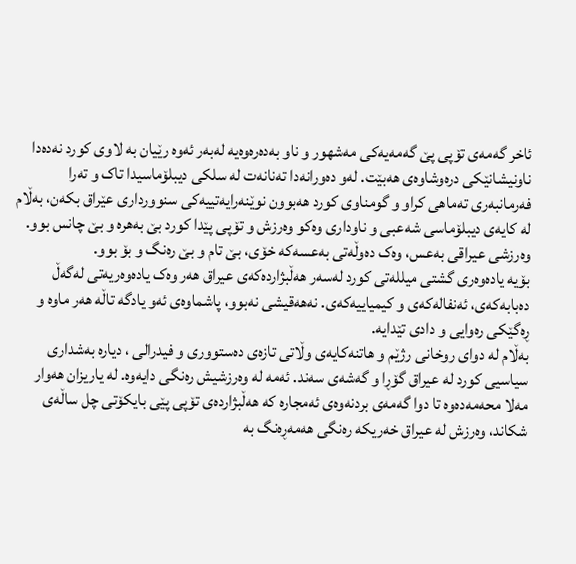ئاخر گەمەی تۆپی پێ گەمەیەکی مەشهور و ناو بەدەرەوەیە لەبەر ئەوە رێیان بە لاوی کورد نەدەدا ناونیشانێکی درەوشاوەی هەبێت. لەو دەورانەدا تەنانەت لە سلکی دیبلۆماسیدا تاک و تەرا فەرمانبەری تەماهی کراو و گومناوی کورد هەبوون نوێنەرایەتییەکی سنوورداری عێراق بکەن، بەڵام لە کایەی دیبلۆماسی شەعبی و ناوداری وەکو وەرزش و تۆپی پێدا کورد بێ بەهرە و بێ چانس بوو. وەرزشی عیراقی بەعس، وەک دەوڵەتی بەعسەکە خۆی، بێ تام و بێ رەنگ و بۆ بوو.
بۆیە یادەوەری گشتی میللەتی کورد لەسەر هەڵبژاردەکەی عیراق هەر وەک یادەوەریەتی لەگەڵ دەبابەکەی، ئەنفالەکەی و کیمیاییەکەی. نەهەقیشی نەبوو، پاشماوەی ئەو یادگە تاڵە هەر ماوە و ڕەگێکی رەوایی و دادی تێدایە.
بەڵام لە دوای روخانی رژێم و هاتنەکایەی وڵاتی تازەی دەستووری و فیدرالی ، دیارە بەشداری سیاسیی کورد لە عیراق گۆڕا و گەشەی سەند. ئەمە لە وەرزشیش رەنگی دایەوە. لە یاریزان هەوار مەلا محەمەدەوە تا دوا گەمەی بردنەوەی ئەمجارە کە هەڵبژاردەی تۆپی پێی بایکۆتی چل ساڵەی شکاند، وەرزش لە عیراق خەریکە رەنگی هەمەڕەنگ بە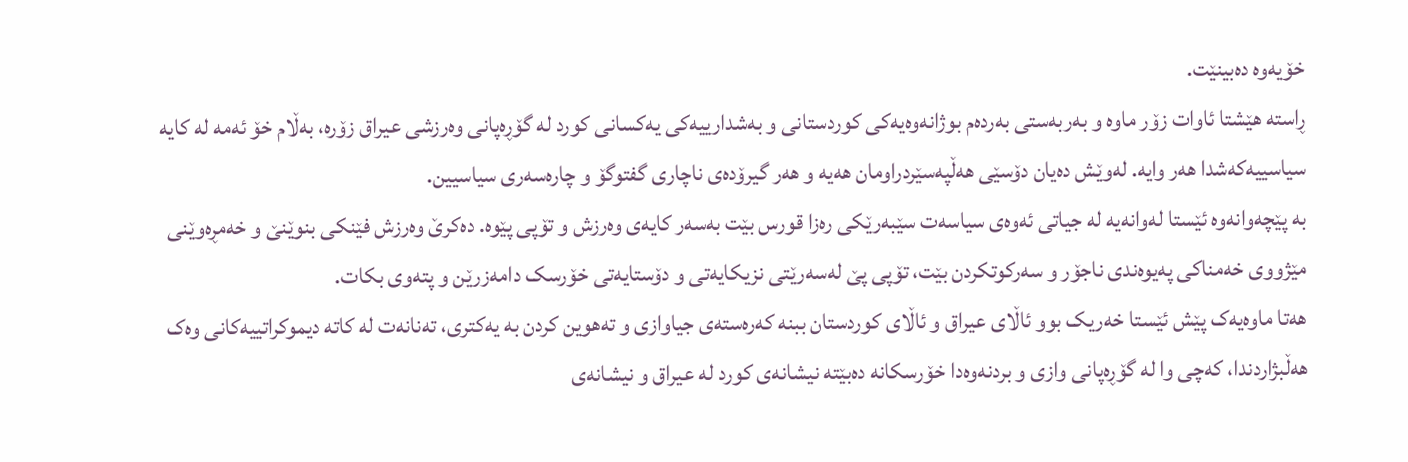خۆیەوە دەبینێت.
ڕاستە هێشتا ئاوات زۆر ماوە و بەربەستی بەردەم بوژانەوەیەکی کوردستانی و بەشدارییەکی یەکسانی کورد لە گۆڕەپانی وەرزشی عیراق زۆرە، بەڵام خۆ ئەمە لە کایە سیاسییەکەشدا هەر وایە. لەوێش دەیان دۆسێی هەڵپەسێردراومان هەیە و هەر گیرۆدەی ناچاری گفتوگۆ و چارەسەری سیاسیین.
بە پێچەوانەوە ئێستا لەوانەیە لە جیاتی ئەوەی سیاسەت سێبەرێکی رەزا قورس بێت بەسەر کایەی وەرزش و تۆپی پێوە. دەکرێ وەرزش فێنکی بنوێنێ و خەمڕەوێنی مێژووی خەمناکی پەیوەندی ناجۆر و سەرکوتکردن بێت، تۆپی پێ لەسەرێتی نزیکایەتی و دۆستایەتی خۆرسک دامەزرێن و پتەوی بکات.
هەتا ماوەیەک پێش ئێستا خەریک بوو ئاڵای عیراق و ئاڵای کوردستان ببنە کەرەستەی جیاوازی و تەهوین کردن بە یەکتری، تەنانەت لە کاتە دیموکراتییەکانی وەک هەڵبژاردندا، کەچی وا لە گۆڕەپانی وازی و بردنەوەدا خۆرسکانە دەبێتە نیشانەی کورد لە عیراق و نیشانەی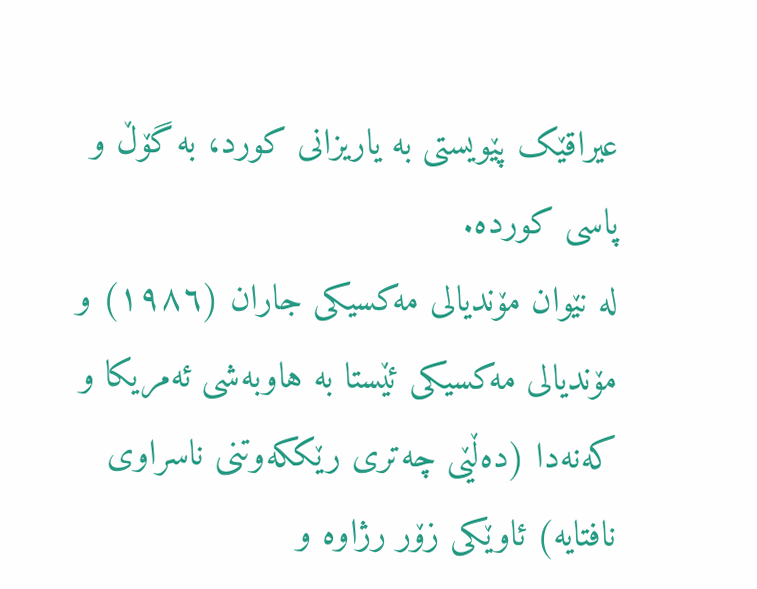عیراقێک پێویستی بە یاریزانی کورد، بە گۆڵ و پاسی کوردە.
لە نێوان مۆندیالی مەکسیکی جاران (١٩٨٦) و مۆندیالی مەکسیکی ئێستا بە هاوبەشی ئەمریکا و کەنەدا (دەڵێی چەتری رێککەوتنی ناسراوی نافتایە) ئاوێکی زۆر رژاوە و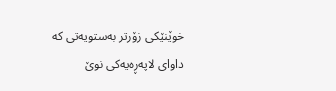خوێنێکی زۆرتر بەستویەتی کە داوای لاپەڕەیەکی نوێ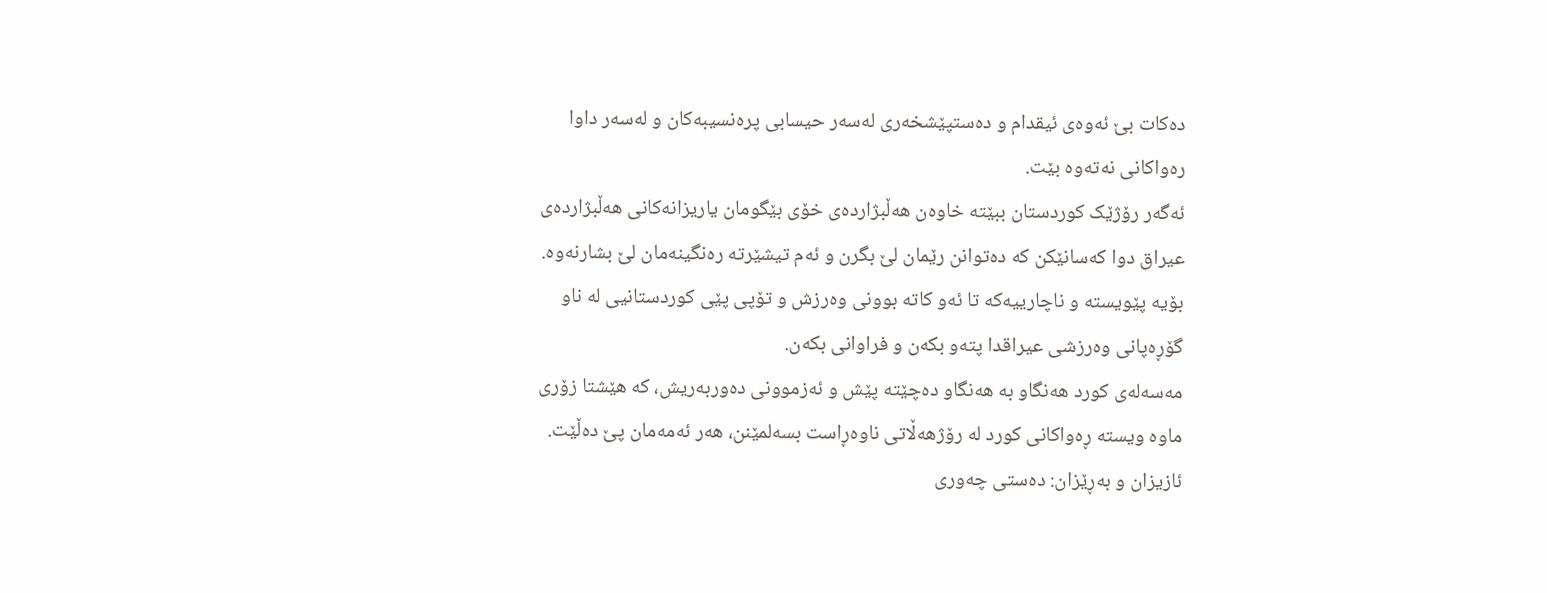دەکات بێ ئەوەی ئیقدام و دەستپێشخەری لەسەر حیسابی پرەنسیبەکان و لەسەر داوا رەواکانی نەتەوە بێت.
ئەگەر رۆژێک کوردستان ببێتە خاوەن هەڵبژاردەی خۆی بێگومان یاریزانەکانی هەڵبژاردەی عیراق دوا کەسانێکن کە دەتوانن رێمان لێ بگرن و ئەم تیشێرتە رەنگینەمان لێ بشارنەوە.
بۆیە پێویستە و ناچارییەکە تا ئەو کاتە بوونی وەرزش و تۆپی پێی کوردستانیی لە ناو گۆڕەپانی وەرزشی عیراقدا پتەو بکەن و فراوانی بکەن.
مەسەلەی کورد هەنگاو بە هەنگاو دەچێتە پێش و ئەزموونی دەوربەریش، کە هێشتا زۆری ماوە ویستە ڕەواکانی کورد لە رۆژهەڵاتی ناوەڕاست بسەلمێنن، هەر ئەمەمان پێ دەڵێت.
ئازیزان و بەڕێزان: دەستی چەوری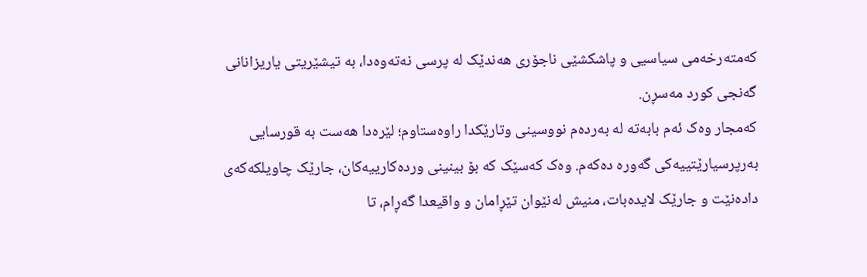کەمتەرخەمی سیاسیی و پاشکشێی ناجۆری هەندێک لە پرسی نەتەوەدا، بە تیشێریتی یاریزانانی گەنجی کورد مەسڕن.
کەمجار وەک ئەم بابەتە لە بەردەم نووسینی وتارێکدا راوەستاوم؛ لێرەدا هەست بە قورسایی بەرپرسیارێتییەکی گەورە دەکەم. وەک کەسێک کە بۆ بینینی وردەکارییەکان، جارێک چاویلکەکەی دادەنێت و جارێک لایدەبات، منیش لەنێوان تێڕامان و واقیعدا گەڕام، تا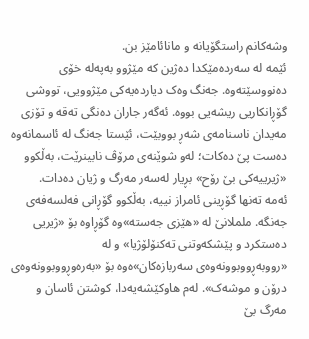وشەکانم راستگۆیانە و مانائامێز بن.
ئێمە لە سەردەمێکدا دەژین کە مێژوو بەپەلە خۆی دەنووسێتەوە. جەنگ وەک دیاردەیەکی مێژوویی، تووشی گۆڕانکاریی ریشەیی بووە. ئەگەر جاران دەنگی تەقە و تۆزی مەیدان ناسنامەی شەڕ بووبێت، ئێستا جەنگ لە ئاسمانەوە دەست پێ دەکات؛ لەو شوێنەی مرۆڤ نابینرێت، بەڵکوو «ژیرییەکی بێ رۆح» بڕیار لەسەر مەرگ و ژیان دەدات.
ئەمە تەنها گۆڕینی ئامراز نییە، بەڵکوو گۆڕانی فەلسەفەی جەنگە. ململانێ لە «هێزی جەستە»وە گۆڕاوە بۆ «ژیریی دەستکرد و پێشکەوتنی تەکنۆلۆژیا» و لە «رووبەڕووبوونەوەی سەربازەکان»ەوە بۆ «بەرەوڕووبوونەوەی درۆن و موشەک». لەم هاوکێشەیەدا، کوشتن ئاسان و مەرگ بێ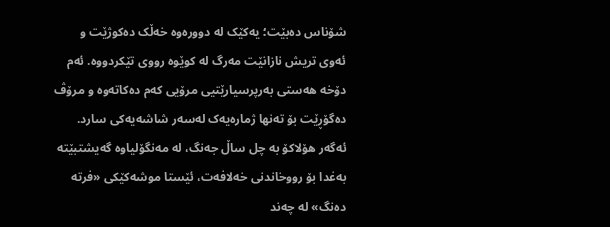شۆناس دەبێت؛ یەکێک لە دوورەوە خەڵک دەکوژێت و ئەوی تریش نازانێت مەرگ لە کوێوە رووی تێکردووە. ئەم دۆخە هەستی بەرپرسیارێتیی مرۆیی کەم دەکاتەوە و مرۆڤ دەگۆڕێت بۆ تەنها ژمارەیەک لەسەر شاشەیەکی سارد.
ئەگەر هۆلاکۆ بە چل ساڵ جەنگ، لە مەنگۆلیاوە گەیشتبێتە بەغدا بۆ رووخاندنی خەلافەت، ئێستا موشەکێکی «فرتە دەنگ» لە چەند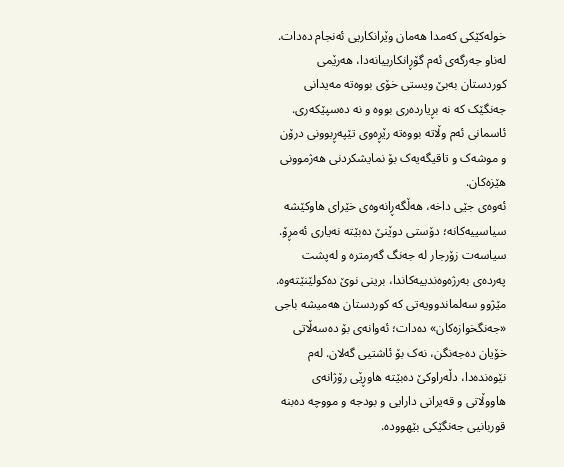خولەکێکی کەمدا هەمان وێرانکاریی ئەنجام دەدات. لەناو جەرگەی ئەم گۆڕانکارییانەدا، هەرێمی کوردستان بەبێ ویستی خۆی بووەتە مەیدانی جەنگێک کە نە بڕیاردەری بووە و نە دەسپێکەری. ئاسمانی ئەم وڵاتە بووەتە رێڕەوی تێپەڕبوونی درۆن و موشەک و تاقیگەیەک بۆ نمایشکردنی هەژموونی هێزەکان.
ئەوەی جێی داخە، هەڵگەڕانەوەی خێرای هاوکێشە سیاسییەکانە؛ دۆستی دوێنێ دەبێتە نەیاری ئەمڕۆ. سیاسەت زۆرجار لە جەنگ گەرمترە و لەپشت پەردەی بەرژەوەندییەکاندا، برینی نوێ دەکولێنێتەوە. مێژوو سەلماندوویەتی کە کوردستان هەمیشە باجی «جەنگخوازەکان» دەدات؛ ئەوانەی بۆ دەسەڵاتی خۆیان دەجەنگن، نەک بۆ ئاشتیی گەلان. لەم نێوەندەدا، دڵەراوکێ دەبێتە هاوڕێی رۆژانەی هاووڵاتی و قەیرانی دارایی و بودجە و مووچە دەبنە قوربانیی جەنگێکی بێهوودە.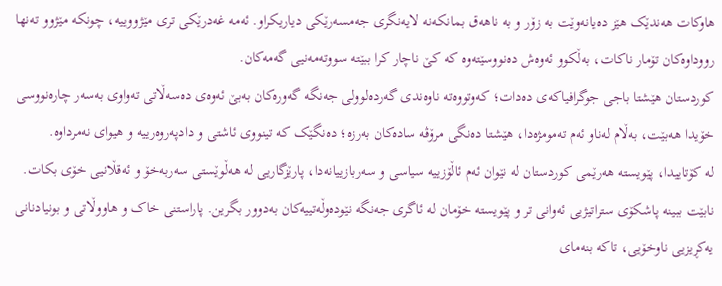هاوکات هەندێک هێز دەیانەوێت بە زۆر و بە ناهەق بمانکەنە لایەنگری جەمسەرێکی دیاریکراو. ئەمە غەدرێکی تری مێژووییە، چونکە مێژوو تەنها رووداوەکان تۆمار ناکات، بەڵکوو ئەوەش دەنووسێتەوە کە کێ ناچار کرا ببێتە سووتەمەنیی گەمەکان.
کوردستان هێشتا باجی جوگرافیاکەی دەدات؛ کەوتووەتە ناوەندی گەردەلوولی جەنگە گەورەکان بەبێ ئەوەی دەسەڵاتی تەواوی بەسەر چارەنووسی خۆیدا هەبێت، بەڵام لەناو ئەم تەمومژەدا، هێشتا دەنگی مرۆڤە سادەکان بەرزە؛ دەنگێک کە تینووی ئاشتی و دادپەروەرییە و هیوای نەمرداوە.
لە کۆتاییدا، پێویستە هەرێمی کوردستان لە نێوان ئەم ئاڵۆزییە سیاسی و سەربازییانەدا، پارێزگاریی لە هەڵوێستی سەربەخۆ و ئەقڵانیی خۆی بکات. نابێت ببینە پاشکۆی ستراتیژیی ئەوانی تر و پێویستە خۆمان لە ئاگری جەنگە نێودەوڵەتییەکان بەدوور بگرین. پاراستنی خاک و هاووڵاتی و بونیادنانی یەکڕیزیی ناوخۆیی، تاکە بنەمای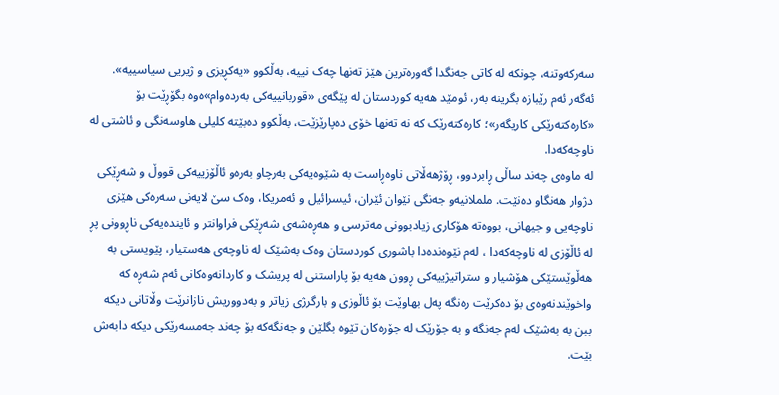سەرکەوتنە، چونکە لە کاتی جەنگدا گەورەترین هێز تەنها چەک نییە، بەڵکوو «یەکڕیزی و ژیریی سیاسییە».
ئەگەر ئەم رێبازە بگرینە بەر، ئومێد هەیە کوردستان لە پێگەی «قوربانییەکی بەردەوام»ەوە بگۆڕێت بۆ «کارەکتەرێکی کاریگەر»؛ کارەکتەرێک کە نە تەنها خۆی دەپارێزێت، بەڵکوو دەبێتە کلیلی هاوسەنگی و ئاشتی لە ناوچەکەدا.
لە ماوەی چەند ساڵی ڕابردوو، ڕۆژهەڵاتی ناوەڕاست بە شێوەیەکی بەرچاو بەرەو ئاڵۆزییەکی قووڵ و شەڕێکی دژوار هەنگاو دەنێت. ململانیەو جەنگی نێوان ئێران، ئیسرائیل و ئەمریکا، وەک سێ لایەنی سەرەکی هێزی ناوچەیی و جیهانی، بووەتە هۆکاری زیادبوونی مەترسی و هەڕەشەی شەڕێکی فراوانتر و ئایندەیەکی ناڕوونی پڕ لە ئاڵۆزی لە ناوچەکەدا ، لەم نێوەندەدا باشوری کوردستان وەک بەشێک لە ناوچەی هەستیار، پێویستی بە هەڵوێستێکی هۆشیار و ستراتیژییەکی ڕوون هەیە بۆ پاراستنی لە پریشک و کاردانەوەکانی ئەم شەڕە کە واخوێندنەوەی بۆ دەکرێت رەنگە پەل بهاوێت بۆ ئاڵوزی و بارگرژی زیاتر و بەدووریش نازانرێت وڵاتانی دیکە ببن بە بەشێک لەم جەنگە و بە جۆرێک لە جۆرەکان تێوە بگلێن و جەنگەکە بۆ چەند جەمسەرێکی دیکە دابەش بێت.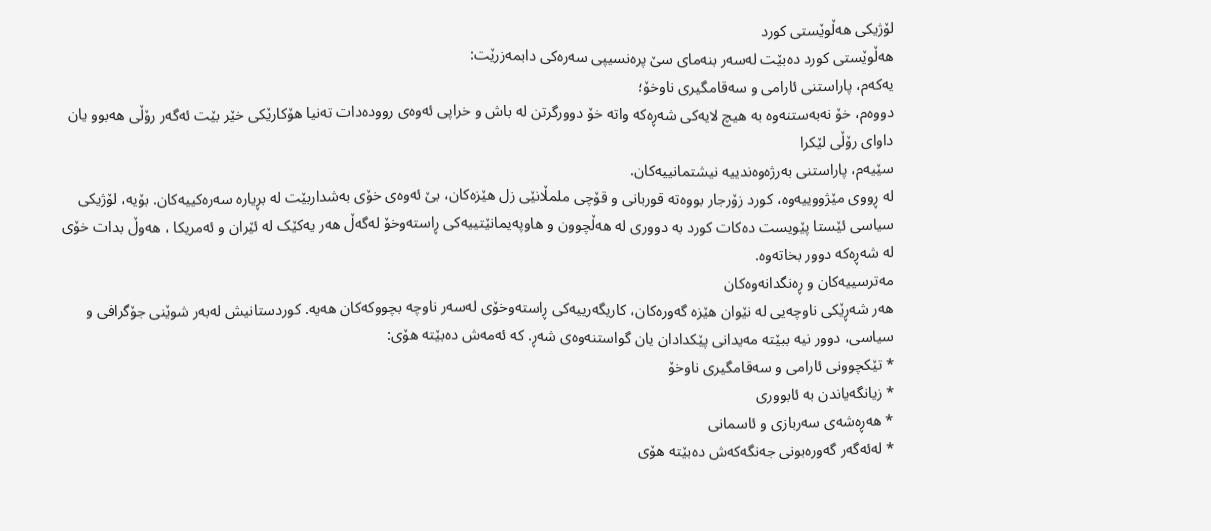لۆژیکی هەڵوێستی کورد
هەڵوێستی کورد دەبێت لەسەر بنەمای سێ پرەنسیپی سەرەکی دابمەزرێت:
یەکەم، پاراستنی ئارامی و سەقامگیری ناوخۆ؛
دووەم، خۆ نەبەستنەوە بە هیچ لایەکی شەڕەکە واتە خۆ دوورگرتن لە باش و خراپی ئەوەی روودەدات تەنیا هۆکارێکی خێر بێت ئەگەر رۆڵی هەبوو یان داوای رۆڵی لێکرا
سێیەم، پاراستنی بەرژەوەندییە نیشتمانییەکان.
لە ڕووی مێژووییەوە، کورد زۆرجار بووەتە قوربانی و قۆچی ملمڵانێی زل هێزەکان، بێ ئەوەی خۆی بەشداربێت لە بڕیارە سەرەکییەکان. بۆیە، لۆژیکی سیاسی ئێستا پێویست دەکات کورد بە دووری لە هەڵچوون و هاوپەیمانێتییەکی ڕاستەوخۆ لەگەڵ هەر یەکێک لە ئێران و ئەمریکا ، هەوڵ بدات خۆی لە شەڕەکە دوور بخاتەوە.
مەترسییەکان و ڕەنگدانەوەکان
هەر شەڕێکی ناوچەیی لە نێوان هێزە گەورەکان، کاریگەرییەکی ڕاستەوخۆی لەسەر ناوچە بچووکەکان هەیە. کوردستانیش لەبەر شوێنی جۆگرافی و سیاسی، دوور نیە ببێتە مەیدانی پێکدادان یان گواستنەوەی شەڕ. کە ئەمەش دەبێتە هۆی:
* تێکچوونی ئارامی و سەقامگیری ناوخۆ
* زیانگەیاندن بە ئابووری
* هەڕەشەی سەربازی و ئاسمانی
* لەئەگەر گەورەبونی جەنگەکەش دەبێتە هۆی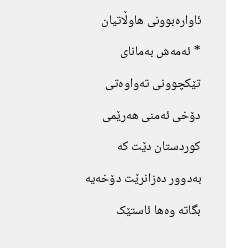ئاوارەبوونی هاوڵاتیان
* ئەمەش بەمانای تێکچوونی تەواوەتی دۆخی ئەمنی هەرێمی کوردستان دێت کە بەدوور دەزانرێت دۆخەیە بگاتە وەها ئاستێک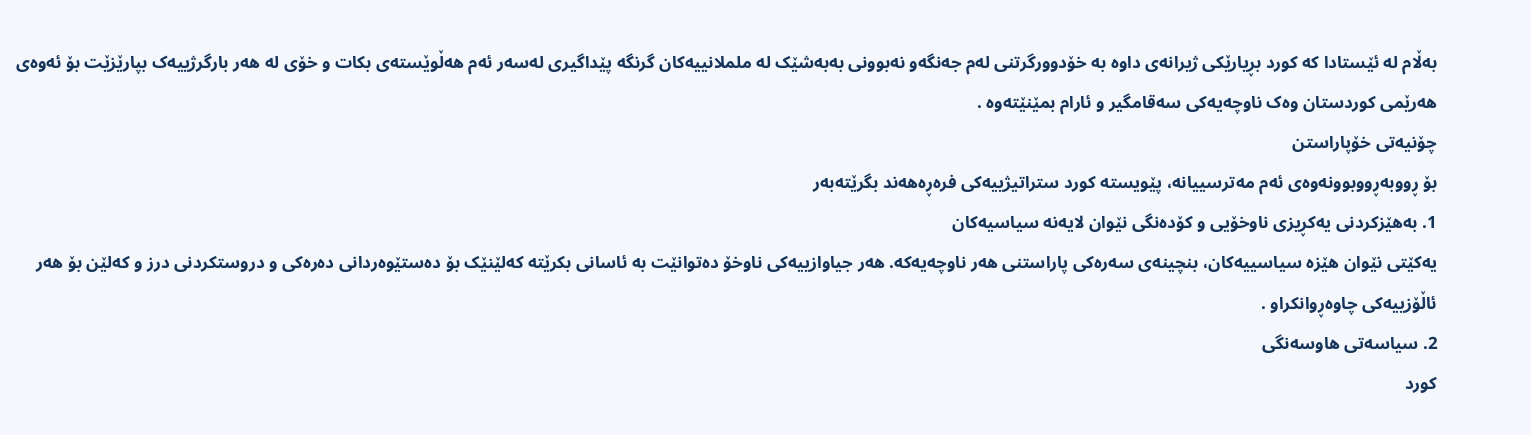بەڵام لە ئێستادا کە کورد بڕیارێکی ژیرانەی داوە بە خۆدوورگرتنی لەم جەنگەو نەبوونی بەبەشێک لە ململانییەکان گرنگە پێداگیری لەسەر ئەم هەڵوێستەی بکات و خۆی لە هەر بارگرژییەک بپارێزێت بۆ ئەوەی هەرێمی کوردستان وەک ناوچەیەکی سەقامگیر و ئارام بمێنێتەوە .
چۆنیەتی خۆپاراستن
بۆ ڕووبەڕووبوونەوەی ئەم مەترسییانە، پێویستە کورد ستراتیژییەکی فرەڕەهەند بگرێتەبەر
1. بەهێزکردنی یەکڕیزی ناوخۆیی و کۆدەنگی نێوان لایەنە سیاسیەکان
یەکێتی نێوان هێزە سیاسییەکان، بنچینەی سەرەکی پاراستنی هەر ناوچەیەکە. هەر جیاوازییەکی ناوخۆ دەتوانێت بە ئاسانی بکرێتە کەلێنێک بۆ دەستێوەردانی دەرەکی و دروستکردنی درز و کەلێن بۆ هەر ئاڵۆزییەکی چاوەڕوانکراو .
2. سیاسەتی هاوسەنگی
کورد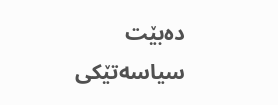دەبێت سیاسەتێکی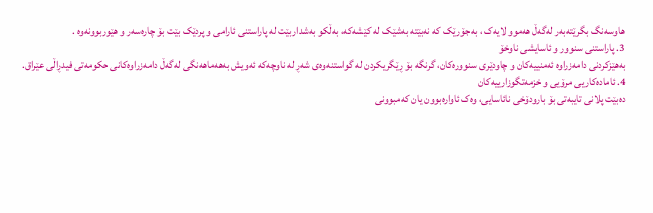هاوسەنگ بگرێتەبەر لەگەڵ هەموو لایەک ، بەجۆرێک کە نەبێتە بەشێک لە کێشەکە، بەڵکو بەشداربێت لە پاراستنی ئارامی و پردێک بێت بۆ چارەسەر و هێوربوونەوە .
3. پاراستنی سنوور و ئاسایشی ناوخۆ
بەهێزکردنی دامەزراوە ئەمنییەکان و چاودێری سنوورەکان، گرنگە بۆ ڕێگریکردن لە گواستنەوەی شەڕ لە ناوچەکە ئەویش بەهەماهەنگی لەگەڵ دامەزراوەکانی حکومەتی فیدڕاڵی عێراق.
4. ئامادەکاریی مرۆیی و خزمەتگوزارییەکان
دەبێت پلانی تایبەتی بۆ بارودۆخی نائاسایی، وەک ئاوارەبوون یان کەمبوونی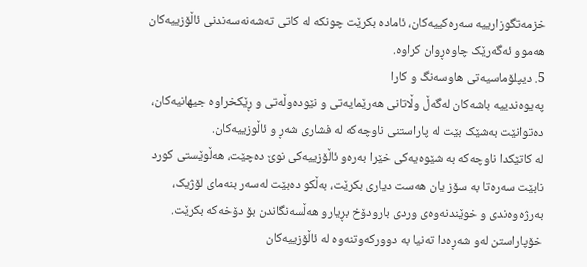خزمەتگوزارییە سەرەکییەکان، ئامادە بکرێت چونکە لە کاتی تەشەنەسەندنی ئاڵۆزییەکان هەموو ئەگەرێک چاوەڕوان کراوە.
5. دیپلۆماسیەتی هاوسەنگ و کارا
پەیوەندییە باشەکان لەگەڵ وڵاتانی هەرێمایەتی و نێودەوڵەتی و ڕێکخراوە جیهانیەکان، دەتوانێت بەشێک بێت لە پاراستنی ناوچەکە لە فشاری شەڕ و ئاڵوزییەکان.
لە کاتێکدا ناوچەکە بە شێوەیەکی خێرا بەرەو ئاڵۆزییەکی نوێ دەچێت، هەڵوێستی کورد نابێت سەرەتا بە سۆز یان هەست دیاری بکرێت، بەڵکو دەبێت لەسەر بنەمای لۆژیک، بەرژەوەندی و خوێندنەوەی وردی بارودۆخ بڕیارو هەڵسەنگاندن بۆ دۆخەکە بکرێت. خۆپاراستن لەو شەڕەدا تەنیا بە دوورکەوتنەوە لە ئاڵۆزییەکان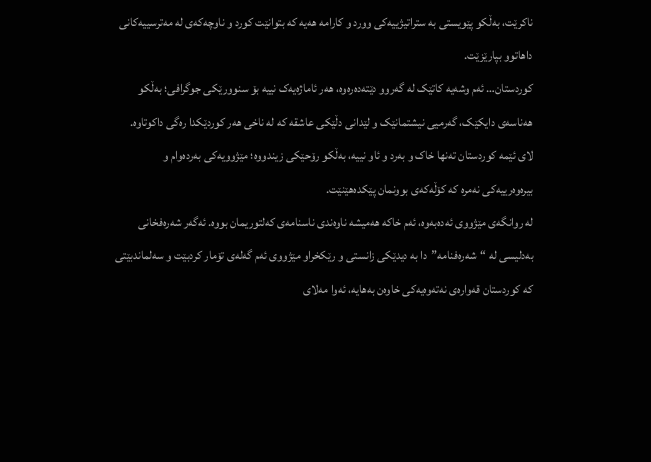ناکرێت، بەڵکو پێویستی بە ستراتیژییەکی وورد و کارامە هەیە کە بتوانێت کورد و ناوچەکەی لە مەترسییەکانی داهاتوو بپارێزێت.
کوردستان… ئەم وشەیە کاتێک لە گەروو دێتەدەرەوە، هەر ئاماژەیەک نییە بۆ سنوورێکی جوگرافی؛ بەڵکو هەناسەی دایکێک، گەرمیی نیشتمانێک و لێدانی دڵێکی عاشقە کە لە ناخی هەر کوردێکدا رەگی داكوتاوە. لای ئێمە کوردستان تەنها خاک و بەرد و ئاو نییە، بەڵکو رۆحێکی زیندووە؛ مێژوویەکی بەردەوام و بیرەوەرییەکی نەمرە کە کۆڵەکەی بوونمان پێکدەهێنێت.
لە روانگەی مێژووی ئەدەبەوە، ئەم خاکە هەمیشە ناوەندی ناسنامەی کەلتوریمان بووە. ئەگەر شەرەفخانی بەدلیسی لە “شەرەفنامە”دا بە دیدێکی زانستی و رێکخراو مێژووی ئەم گەلەی تۆمار کردبێت و سەلماندبێتی کە کوردستان قەوارەی نەتەوەیەکی خاوەن بەهایە، ئەوا مەلای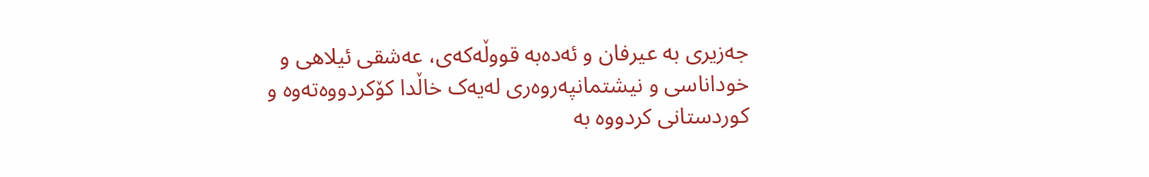جەزیری بە عیرفان و ئەدەبە قووڵەکەی، عەشقی ئیلاهی و خوداناسی و نیشتمانپەروەری لەیەک خاڵدا کۆکردووەتەوە و کوردستانی کردووە بە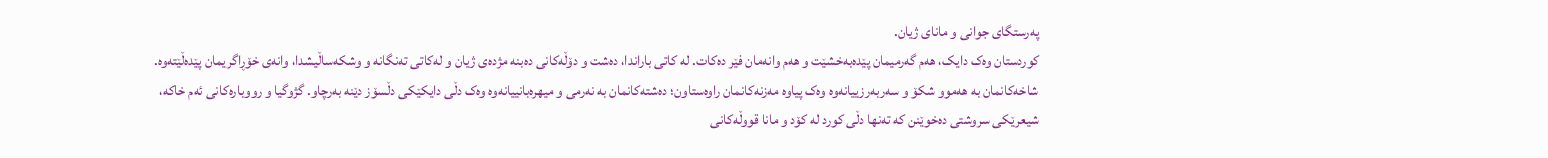پەرستگای جوانی و مانای ژیان.
کوردستان وەک دایک، هەم گەرمیمان پێدەبەخشێت و هەم وانەمان فێر دەکات. لە کاتی باراندا، دەشت و دۆڵەکانی دەبنە مژدەی ژیان و لەکاتی تەنگانە و وشکەساڵیشدا، وانەی خۆڕاگریمان پێدەڵێتەوە. شاخەکانمان بە هەموو شکۆ و سەربەرزییانەوە وەک پیاوە مەزنەکانمان راوەستاون؛ دەشتەکانمان بە نەرمی و میهرەبانییانەوە وەک دڵی دایکێکی دڵسۆز دێنە بەرچاو. گژوگیا و رووبارەکانی ئەم خاکە، شیعرێکی سروشتی دەخوێنن کە تەنها دڵی کورد لە کۆد و مانا قووڵەکانی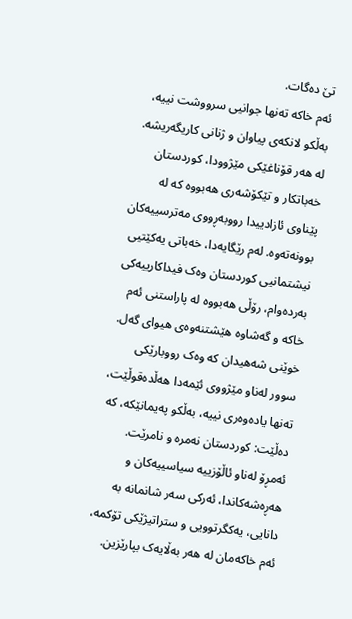تێ دەگات.
ئەم خاکە تەنها جوانیی سرووشت نییە، بەڵکو لانکەی پیاوان و ژنانی کاریگەریشە. لە هەر قۆناغێکی مێژوودا، کوردستان خەباتکار و تێکۆشەری هەبووە کە لە پێناوی ئازادییدا رووبەڕووی مەترسییەکان بوونەتەوە. لەم رێگایەدا، خەباتی یەکێتیی نیشتمانیی کوردستان وەک فیداکارییەکی بەردەوام، رۆڵی هەبووە لە پاراستنی ئەم خاکە و گەشاوە هێشتنەوەی هیوای گەل.
خوێنی شەهیدان کە وەک رووبارێکی سوور لەناو مێژووی ئێمەدا هەڵدەقوڵێت، تەنها یادەوەری نییە، بەڵکو پەیمانێکە، کە دەڵێت: کوردستان نەمرە و نامرێت. ئەمڕۆ لەناو ئاڵۆزییە سیاسییەکان و هەڕەشەکاندا، ئەرکی سەر شانمانە بە دانایی، یەکگرتوویی و ستراتیژێکی تۆکمە، ئەم خاکەمان لە هەر بەڵایەک بپارێزین.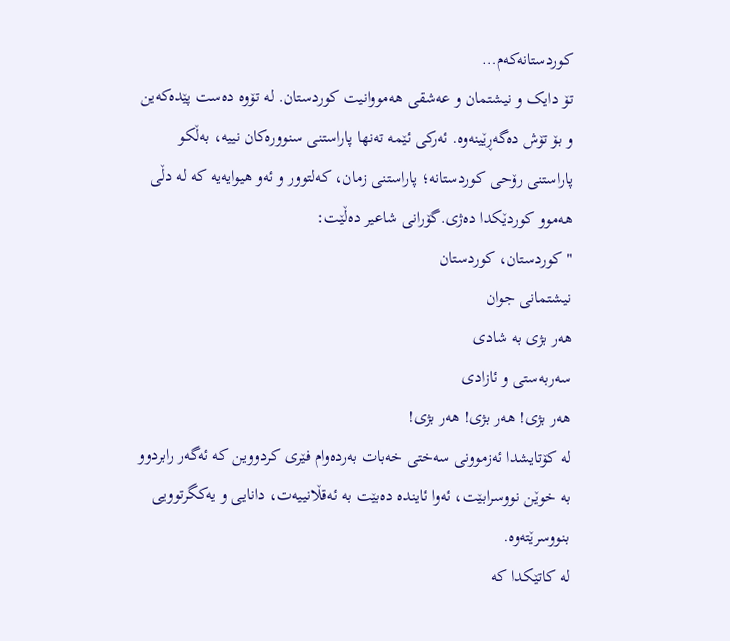کوردستانەکەم…
تۆ دایک و نیشتمان و عەشقی هەمووانیت کوردستان. لە تۆوە دەست پێدەکەین و بۆ تۆش دەگەڕێینەوە. ئەرکی ئێمە تەنها پاراستنی سنوورەکان نییە، بەڵکو پاراستنی رۆحی کوردستانە؛ پاراستنی زمان، کەلتوور و ئەو هیوایەیە کە لە دڵی هەموو کوردێکدا دەژی.گۆرانی شاعیر دەڵێت:
"کوردستان، کوردستان
نیشتمانی جوان
هەر بژی بە شادی
سەربەستی و ئازادی
هەر بژی! هەر بژی! هەر بژی!
لە کۆتایشدا ئەزموونی سەختی خەبات بەردەوام فێری کردووین کە ئەگەر رابردوو بە خوێن نووسرابێت، ئەوا ئایندە دەبێت بە ئەقڵانییەت، دانایی و یەکگرتوویی بنووسرێتەوە.
لە کاتێکدا کە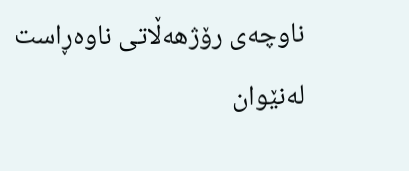ناوچەی رۆژهەڵاتی ناوەڕاست لەنێوان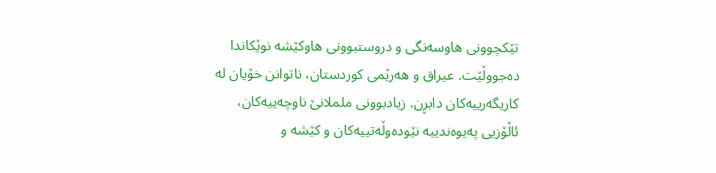تێکچوونی هاوسەنگی و دروستبوونی هاوکێشە نوێکاندا دەجووڵێت. عیراق و هەرێمی کوردستان، ناتوانن خۆیان لە کاریگەرییەکان دابڕن. زیادبوونی ململانێ ناوچەییەکان، ئاڵۆزیی پەیوەندییە نێودەوڵەتییەکان و کێشە و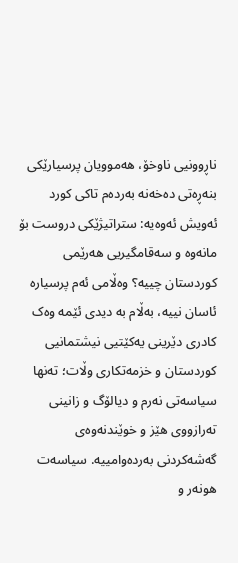ناڕوونیی ناوخۆ، هەموویان پرسیارێکی بنەڕەتی دەخەنە بەردەم تاکی کورد ئەویش ئەوەیە: ستراتیژێکی دروست بۆ مانەوە و سەقامگیریی هەرێمی کوردستان چییە؟ وەڵامی ئەم پرسیارە ئاسان نییە، بەڵام بە دیدی ئێمە وەک کادری دێرینی یەکێتیی نیشتمانیی کوردستان و خزمەتکاری وڵات؛ تەنها سیاسەتی نەرم و دیالۆگ و زانینی تەرازووی هێز و خوێندنەوەی گەشەکردنی بەردەوامییە. سیاسەت هونەر و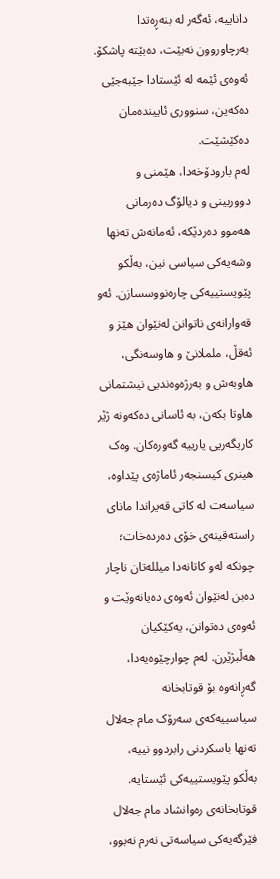داناییە، ئەگەر لە بنەڕەتدا بەرچاوروون نەبێت، دەبێتە پاشکۆ. ئەوەی ئێمە لە ئێستادا جێبەجێی دەکەین، سنووری ئاییندەمان دەکێشێت.
لەم بارودۆخەدا، هێمنی و دووربینی و دیالۆگ دەرمانی هەموو دەردێکە، ئەمانەش تەنها وشەیەکی سیاسی نین، بەڵکو پێویستییەکی چارەنووسسازن. ئەو قەوارانەی ناتوانن لەنێوان هێز و ئەقڵ، ململانێ و هاوسەنگی، هاوبەش و بەرژەوەندیی نیشتمانی هاوتا بکەن، بە ئاسانی دەکەونە ژێر کاریگەریی یارییە گەورەکان. وەک هینری کیسنجەر ئاماژەی پێداوە، سیاسەت لە کاتی قەیراندا مانای راستەقینەی خۆی دەردەخات؛ چونکە لەو کاتانەدا میللەتان ناچار دەبن لەنێوان ئەوەی دەیانەوێت و ئەوەی دەتوانن، یەکێکیان هەڵبژێرن. لەم چوارچێوەیەدا، گەڕانەوە بۆ قوتابخانە سیاسییەکەی سەرۆک مام جەلال تەنها باسکردنی رابردوو نییە، بەڵکو پێویستییەکی ئێستایە. قوتابخانەی رەوانشاد مام جەلال فێرگەیەکی سیاسەتی نەرم نەبوو،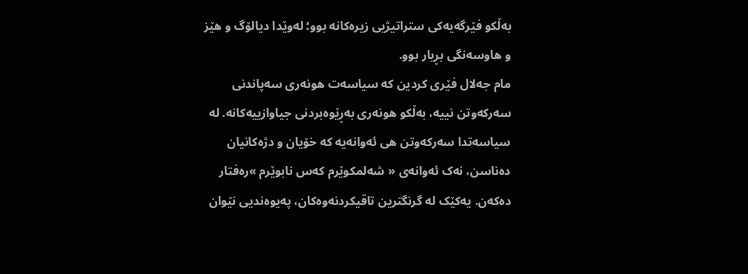بەڵکو فێرگەیەکی ستراتیژیی زیرەکانە بوو؛ لەوێدا دیالۆگ و هێز و هاوسەنگی بڕیار بوو.
مام جەلال فێری کردین کە سیاسەت هونەری سەپاندنی سەرکەوتن نییە، بەڵکو هونەری بەڕێوەبردنی جیاوازییەکانە. لە سیاسەتدا سەرکەوتن هی ئەوانەیە کە خۆیان و دژەکانیان دەناسن، نەک ئەوانەی « شەلمکوێرم کەس نابوێرم »رەفتار دەکەن. یەکێک لە گرنگترین تاقیکردنەوەکان، پەیوەندیی نێوان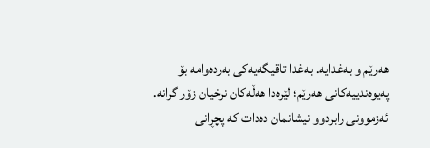هەرێم و بەغدایە. بەغدا تاقیگەیەکی بەردەوامە بۆ پەیوەندییەکانی هەرێم؛ لێرەدا هەڵەکان نرخیان زۆر گرانە. ئەزموونی رابردوو نیشانمان دەدات کە پچڕانی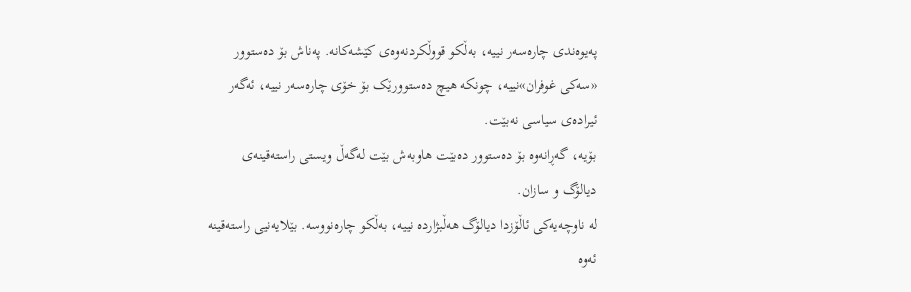پەیوەندی چارەسەر نییە، بەڵکو قووڵکردنەوەی کێشەکانە. پەناش بۆ دەستوور «سەکی غوفران»نییە، چونکە هیچ دەستوورێک بۆ خۆی چارەسەر نییە، ئەگەر ئیرادەی سیاسی نەبێت.
بۆیە، گەڕانەوە بۆ دەستوور دەبێت هاوبەش بێت لەگەڵ ویستی راستەقینەی دیالۆگ و سازان.
لە ناوچەیەکی ئاڵۆزدا دیالۆگ هەڵبژاردە نییە، بەڵکو چارەنووسە. بێلایەنیی راستەقینە ئەوە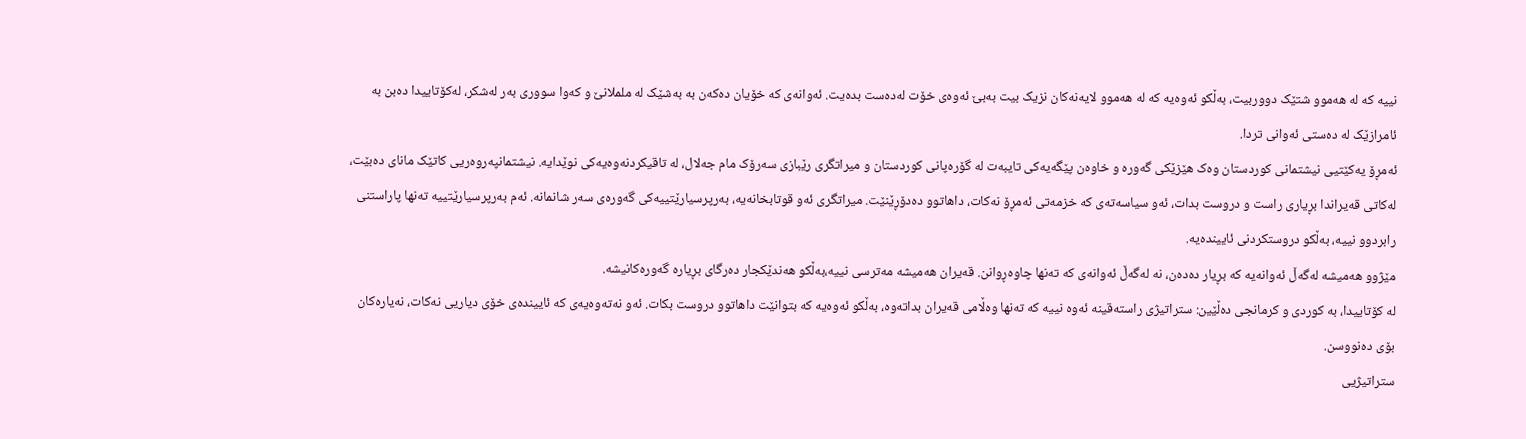نییە کە لە هەموو شتێک دووربیت، بەڵکو ئەوەیە کە لە هەموو لایەنەکان نزیک بیت بەبێ ئەوەی خۆت لەدەست بدەیت. ئەوانەی کە خۆیان دەکەن بە بەشێک لە ململانێ و کەوا سووری بەر لەشکر، لەکۆتاییدا دەبن بە ئامرازێک لە دەستی ئەوانی تردا.
ئەمڕۆ یەکێتیی نیشتمانی کوردستان وەک هێزێکی گەورە و خاوەن پێگەیەکی تایبەت لە گۆرەپانی کوردستان و میراتگری رێبازی سەرۆک مام جەلال، لە تاقیکردنەوەیەکی نوێدایە. نیشتمانپەروەریی کاتێک مانای دەبێت، لەکاتی قەیراندا بڕیاری راست و دروست بدات، ئەو سیاسەتەی کە خزمەتی ئەمڕۆ نەکات، داهاتوو دەدۆڕێنێت. میراتگری ئەو قوتابخانەیە، بەرپرسیارێتییەکی گەورەی سەر شانمانە. ئەم بەرپرسیارێتییە تەنها پاراستنی رابردوو نییە، بەڵکو دروستکردنی ئاییندەیە.
مێژوو هەمیشە لەگەڵ ئەوانەیە کە بڕیار دەدەن، نە لەگەڵ ئەوانەی کە تەنها چاوەڕوانن. قەیران هەمیشە مەترسی نییە،بەڵکو هەندێکجار دەرگای بڕیارە گەورەکانیشە.
لە کۆتاییدا، بە کوردی و کرمانجی دەڵێین: ستراتیژی راستەقینە ئەوە نییە کە تەنها وەڵامی قەیران بداتەوە، بەڵکو ئەوەیە کە بتوانێت داهاتوو دروست بکات. ئەو نەتەوەیەی کە ئاییندەی خۆی دیاریی نەکات، نەیارەکان بۆی دەنووسن.
ستراتیژیی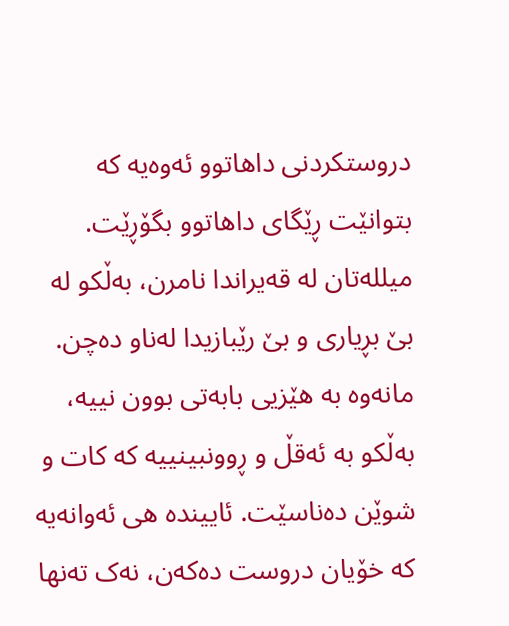دروستکردنی داهاتوو ئەوەیە کە بتوانێت ڕێگای داهاتوو بگۆڕێت. میللەتان لە قەیراندا نامرن، بەڵکو لە بێ بڕیاری و بێ رێبازیدا لەناو دەچن. مانەوە بە هێزیی بابەتی بوون نییە، بەڵکو بە ئەقڵ و ڕوونبینییە کە کات و شوێن دەناسێت. ئاییندە هی ئەوانەیە کە خۆیان دروست دەکەن، نەک تەنها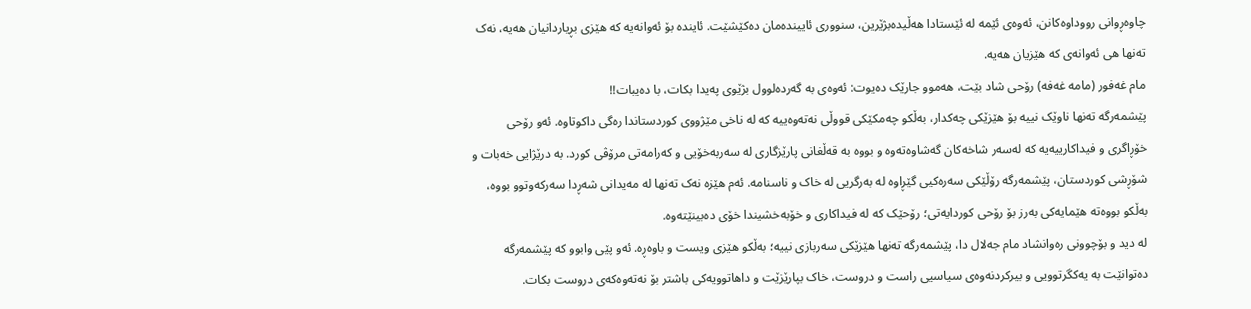چاوەڕوانی رووداوەکانن، ئەوەی ئێمە لە ئێستادا هەڵیدەبژێرین، سنووری ئاییندەمان دەکێشێت. ئایندە بۆ ئەوانەیە کە هێزی بڕیاردانیان هەیە، نەک تەنها هی ئەوانەی کە هێزیان هەیە.
مام غەفور (مامە غەفە) رۆحی شاد بێت، هەموو جارێک دەیوت: ئەوەی بە گەردەلوول بژێوی پەیدا بکات، با دەیبات!!
پێشمەرگە تەنها ناوێک نییە بۆ هێزێکی چەکدار، بەڵکو چەمکێکی قووڵی نەتەوەییە کە لە ناخی مێژووی کوردستاندا رەگی داکوتاوە. ئەو رۆحی خۆڕاگری و فیداکارییەیە کە لەسەر شاخەکان گەشاوەتەوە و بووە بە قەڵغانی پارێزگاری لە سەربەخۆیی و کەرامەتی مرۆڤی کورد. بە درێژایی خەبات و شۆڕشی کوردستان، پێشمەرگە رۆڵێکی سەرەکیی گێڕاوە لە بەرگریی لە خاک و ناسنامە. ئەم هێزە نەک تەنها لە مەیدانی شەڕدا سەرکەوتوو بووە، بەڵکو بووەتە هێمایەکی بەرز بۆ رۆحی کوردایەتی؛ رۆحێک کە لە فیداکاری و خۆبەخشیندا خۆی دەبینێتەوە.
لە دید و بۆچوونی رەوانشاد مام جەلال دا، پێشمەرگە تەنها هێزێکی سەربازی نییە؛ بەڵکو هێزی ویست و باوەڕە. ئەو پێی وابوو کە پێشمەرگە دەتوانێت بە یەکگرتوویی و بیرکردنەوەی سیاسیی راست و دروست، خاک بپارێزێت و داهاتوویەکی باشتر بۆ نەتەوەکەی دروست بکات.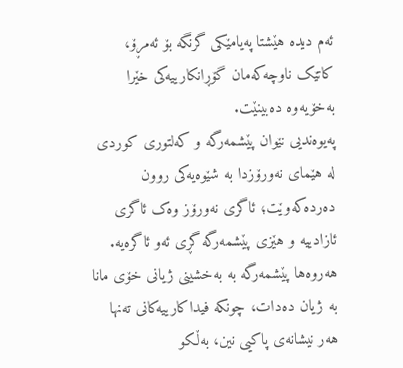ئەم دیدە هێشتا پەیامێکی گرنگە بۆ ئەمڕۆ، کاتێک ناوچەکەمان گۆڕانکارییەکی خێرا بەخۆیەوە دەبینێت.
پەیوەندیی نێوان پێشمەرگە و کەلتوری کوردی لە هێمای نەورۆزدا بە شێوەیەکی روون دەردەکەوێت؛ ئاگری نەورۆز وەک ئاگری ئازادییە و هێزی پێشمەرگە گڕی ئەو ئاگرەیە. هەروەها پێشمەرگە بە بەخشینی ژیانی خۆی مانا بە ژیان دەدات، چونکە فیداکارییەکانی تەنها هەر نیشانەی پاکیی نین، بەڵکو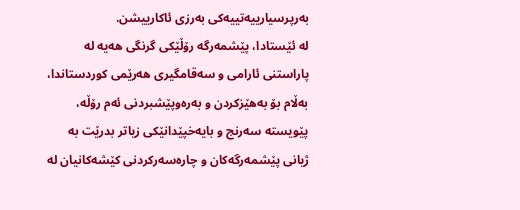بەرپرسیارییەتییەکی بەرزی ئاکارییشن.
لە ئێستادا، پێشمەرگە رۆڵێکی گرنگی هەیە لە پاراستنی ئارامی و سەقامگیری هەرێمی کوردستاندا، بەڵام بۆ بەهێزکردن و بەرەوپێشبردنی ئەم رۆڵە، پێویستە سەرنج و بایەخپێدانێکی زیاتر بدرێت بە ژیانی پێشمەرگەکان و چارەسەرکردنی کێشەکانیان لە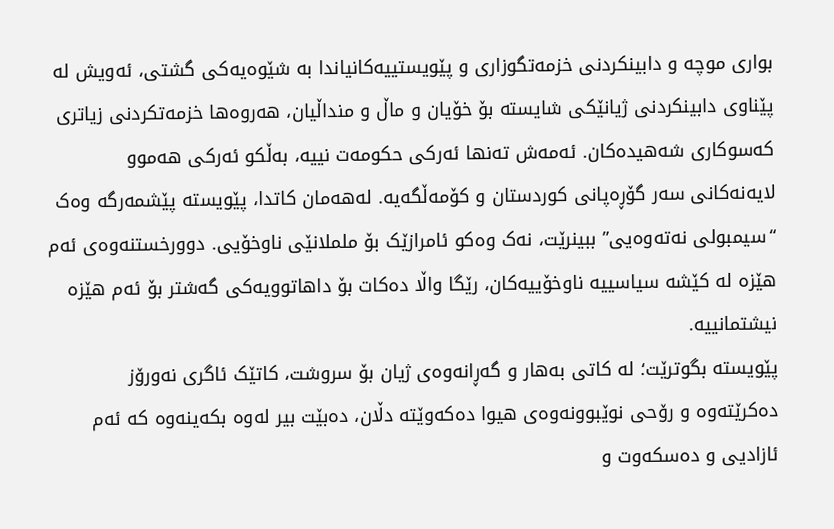بواری موچە و دابینکردنی خزمەتگوزاری و پێویستییەکانیاندا بە شێوەیەکی گشتی، ئەویش لە پێناوی دابینکردنی ژیانێکی شایستە بۆ خۆیان و ماڵ و منداڵیان، هەروەها خزمەتکردنی زیاتری کەسوکاری شەهیدەکان. ئەمەش تەنها ئەرکی حکومەت نییە، بەڵکو ئەرکی هەموو لایەنەکانی سەر گۆڕەپانی کوردستان و کۆمەڵگەیە. لەهەمان کاتدا، پێویستە پێشمەرگە وەک “سیمبولی نەتەوەیی” ببینرێت، نەک وەکو ئامرازێک بۆ ململانێی ناوخۆیی. دوورخستنەوەی ئەم هێزە لە کێشە سیاسییە ناوخۆییەکان، رێگا واڵا دەکات بۆ داهاتوویەکی گەشتر بۆ ئەم هێزە نیشتمانییە.
پێویستە بگوترێت؛ لە کاتی بەهار و گەڕانەوەی ژیان بۆ سروشت، کاتێک ئاگری نەورۆز دەکرێتەوە و رۆحی نوێبوونەوەی هیوا دەکەوێتە دڵان، دەبێت بیر لەوە بکەینەوە کە ئەم ئازادیی و دەسکەوت و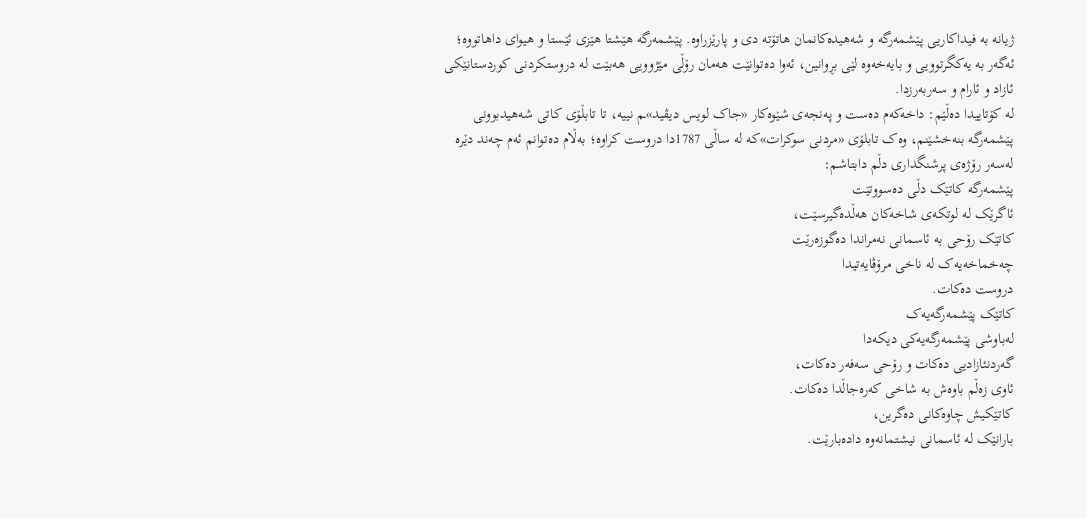ژیانە بە فیداکاریی پێشمەرگە و شەهیدەکانمان هاتۆتە دی و پارێزراوە. پێشمەرگە هێشتا هێزی ئێستا و هیوای داهاتووە؛ ئەگەر بە یەکگرتوویی و بایەخەوە لێی بڕوانین، ئەوا دەتوانێت هەمان رۆڵی مێژوویی هەبێت لە دروستکردنی کوردستانێکی ئازاد و ئارام و سەربەرزدا.
لە کۆتاییدا دەڵێم: داخەکەم دەست و پەنجەی شێوەکار «جاک لویس دیڤید»ـم نییە، تا تابڵۆی کاتی شەهیدبوونی پێشمەرگە بنەخشێنم، وەک تابلۆی «مردنی سوکرات»کە لە ساڵی 1787دا دروست کراوە؛ بەڵام دەتوانم ئەم چەند دێرە لەسەر رۆژەی پرشنگداری دڵم دابتاشم:
پێشمەرگە کاتێک دڵی دەسووتێت
ئاگرێک لە لوتکەی شاخەکان هەڵدەگیرسێت،
کاتێک رۆحی بە ئاسمانی نەمراندا دەگوزەرێت
چەخماخەیەک لە ناخی مرۆڤایەتیدا
دروست دەکات.
کاتێک پێشمەرگەیەک
لەباوشی پێشمەرگەیەکی دیکەدا
گەردنئازادیی دەکات و رۆحی سەفەر دەکات،
ئاوی زەڵم باوەش بە شاخی کەرەجاڵدا دەکات.
کاتێکیش چاوەکانی دەگرین،
بارانێک لە ئاسمانی نیشتمانەوە دادەبارێت.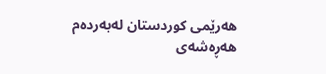هەرێمی كوردستان لەبەردەم هەڕەشەی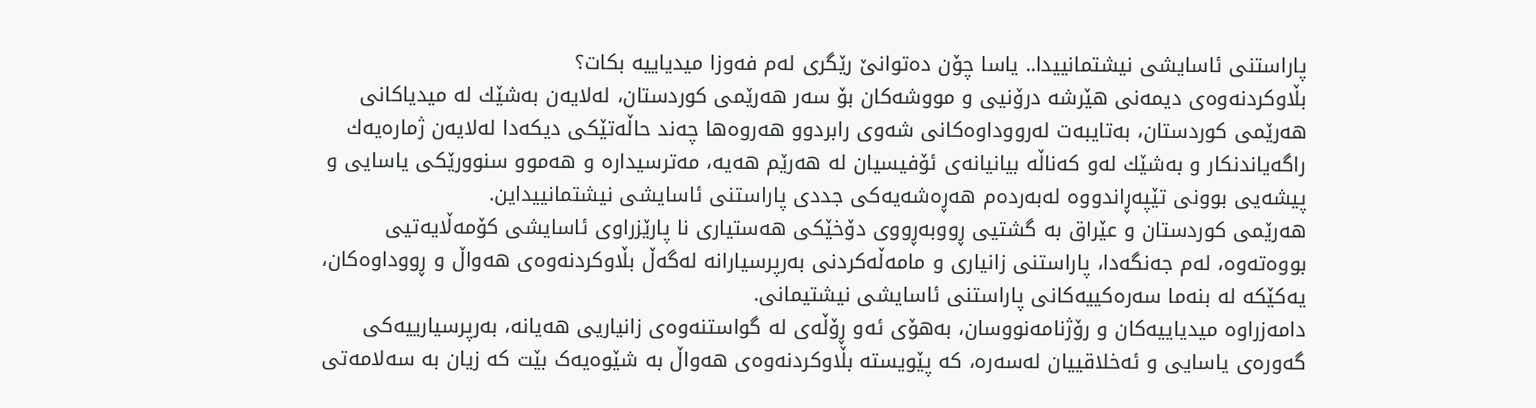پاراستنی ئاسایشی نیشتمانییدا.. یاسا چۆن دەتوانێ رێگری لەم فەوزا میدیاییە بکات؟
بڵاوكردنەوەی دیمەنی هێرشە درۆنیی و مووشەكان بۆ سەر هەرێمی كوردستان، لەلایەن بەشێك لە میدیاكانی هەرێمی كوردستان، بەتایبەت لەرووداوەکانی شەوی رابردوو هەروەها چەند حاڵەتێکی دیکەدا لەلایەن ژمارەیەك راگەیاندنكار و بەشێك لەو كەناڵە بیانیانەی ئۆفیسیان لە هەرێم هەیە، مەترسیدارە و هەموو سنوورێكی یاسایی و پیشەیی بوونی تێپەڕاندووە لەبەردەم هەڕەشەیەکی جددی پاراستنی ئاسایشی نیشتمانییداین.
هەرێمی کوردستان و عێراق بە گشتیی ڕووبەڕووی دۆخێكی هەستیاری نا پارێزراوی ئاسایشی كۆمەڵایەتیی بووەتەوە، لەم جەنگەدا، پاراستنی زانیاری و مامەڵەکردنی بەرپرسیارانە لەگەڵ بڵاوکردنەوەی هەواڵ و ڕووداوەکان، یەكێكە لە بنەما سەرەکییەکانی پاراستنی ئاسایشی نیشتیمانی.
دامەزراوە میدیاییەکان و رۆژنامەنووسان، بەهۆی ئەو ڕۆڵەی لە گواستنەوەی زانیاریی هەیانە، بەرپرسیارییەکی گەورەی یاسایی و ئەخلاقییان لەسەرە، کە پێویستە بڵاوکردنەوەی هەواڵ بە شێوەیەک بێت کە زیان بە سەلامەتی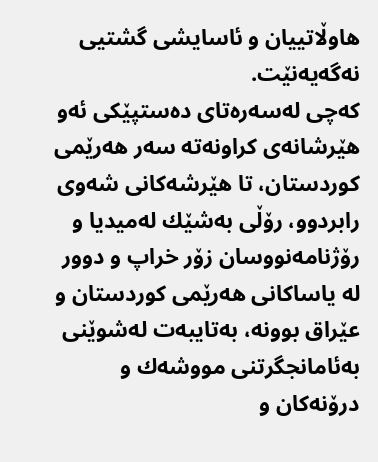هاوڵاتییان و ئاسایشی گشتیی نەگەیەنێت.
كەچی لەسەرەتای دەستپێكی ئەو هێرشانەی كراونەتە سەر هەرێمی كوردستان، تا هێرشەکانی شەوی رابردوو، رۆڵی بەشێك لەمیدیا و رۆژنامەنووسان زۆر خراپ و دوور لە یاساكانی هەرێمی كوردستان و عێراق بوونە، بەتایبەت لەشوێنی بەئامانجگرتنی مووشەك و درۆنەكان و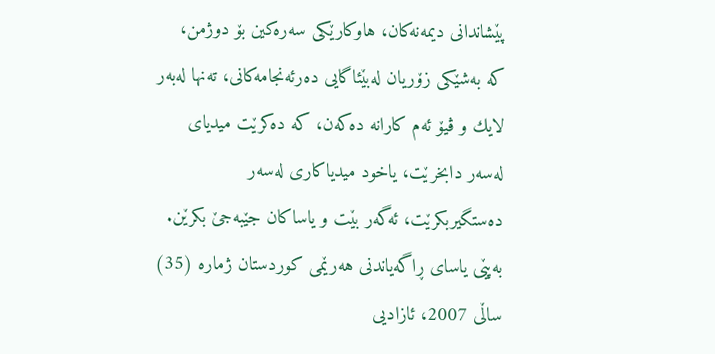پێشاندانی دیمەنەكان، هاوكارێكی سەرەكین بۆ دوژمن، كە بەشێكی زۆریان لەبێئاگایی دەرئەنجامەكانی، تەنها لەبەر لایك و ڤیۆ ئەم كارانە دەكەن، كە دەكرێت میدیای لەسەر دابخرێت، یاخود میدیاكاری لەسەر دەستگیربكرێت، ئەگەر بێت و یاساكان جێبەجێ بكرێن.
بەپێی یاسای ڕاگەیاندنی هەرێمی کوردستان ژمارە (35) ساڵی 2007، ئازادیی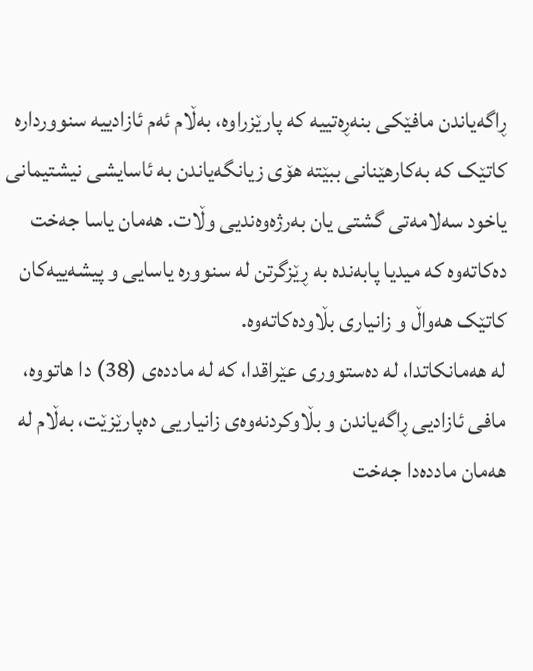ڕاگەیاندن مافێکی بنەڕەتییە کە پارێزراوە، بەڵام ئەم ئازادییە سنووردارە کاتێک کە بەکارھێنانی ببێتە هۆی زیانگەیاندن بە ئاسایشی نیشتیمانی یاخود سەلامەتی گشتی یان بەرژەوەندیی وڵات. هەمان یاسا جەخت دەکاتەوە کە میدیا پابەندە بە ڕێزگرتن لە سنوورە یاسایی و پیشەییەکان کاتێک هەواڵ و زانیاری بڵاودەکاتەوە.
لە هەمانکاتدا، لە دەستووری عێراقدا، كە لە ماددەی (38) دا هاتووە، مافی ئازادیی ڕاگەیاندن و بڵاوکردنەوەی زانیاریی دەپارێزێت، بەڵام لە هەمان ماددەدا جەخت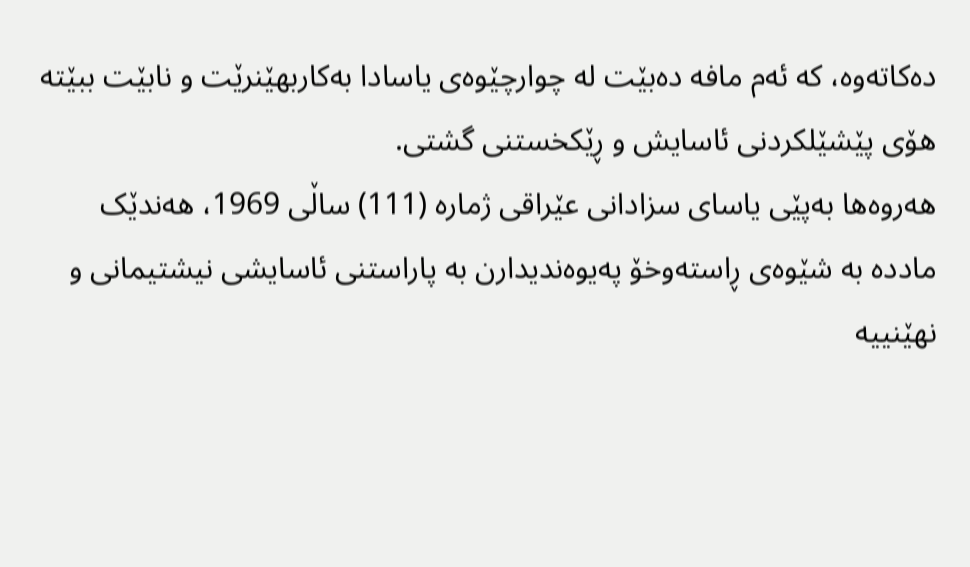دەکاتەوە، کە ئەم مافە دەبێت لە چوارچێوەی یاسادا بەکاربهێنرێت و نابێت ببێتە هۆی پێشێلکردنی ئاسایش و ڕێکخستنی گشتی.
هەروەها بەپێی یاسای سزادانی عێراقی ژمارە (111) ساڵی 1969، هەندێک ماددە بە شێوەی ڕاستەوخۆ پەیوەندیدارن بە پاراستنی ئاسایشی نیشتیمانی و نهێنییە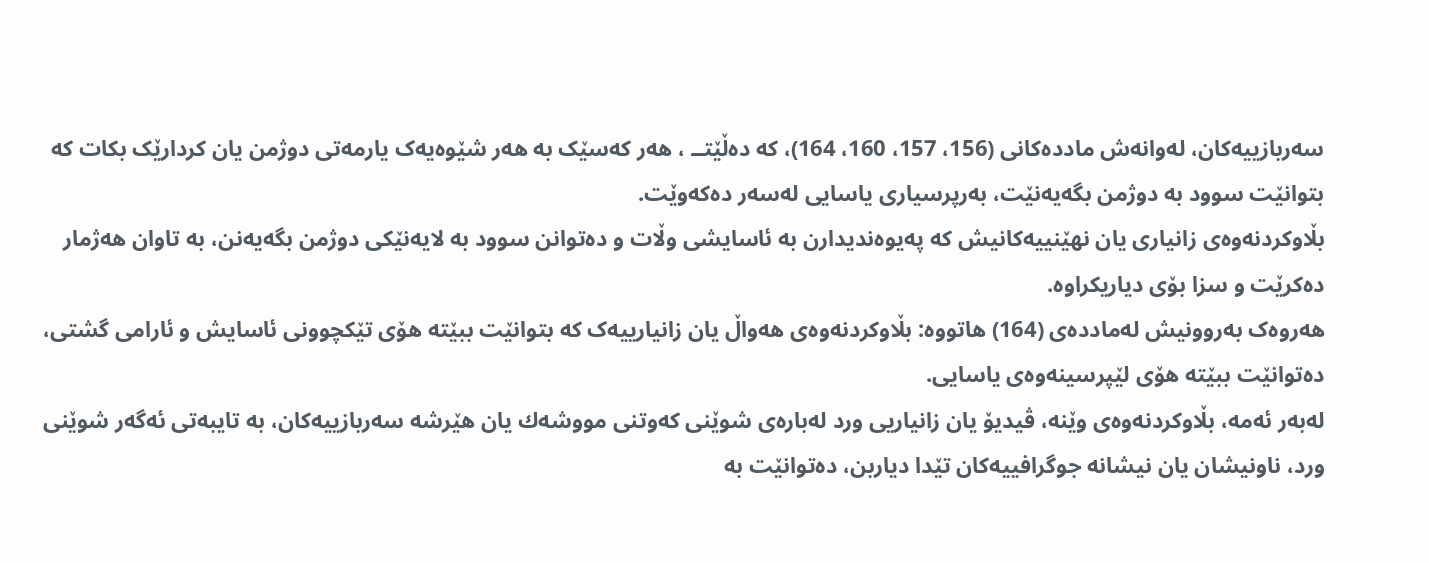سەربازییەکان، لەوانەش ماددەکانی (156، 157، 160، 164)، کە دەڵێتــ ، هەر کەسێک بە هەر شێوەیەک یارمەتی دوژمن یان کردارێک بکات کە بتوانێت سوود بە دوژمن بگەیەنێت، بەرپرسیاری یاسایی لەسەر دەکەوێت.
بڵاوکردنەوەی زانیاری یان نهێنییەکانیش کە پەیوەندیدارن بە ئاسایشی وڵات و دەتوانن سوود بە لایەنێکی دوژمن بگەیەنن، بە تاوان هەژمار دەكرێت و سزا بۆی دیاریکراوە.
هەروەک بەروونیش لەماددەی (164) هاتووە: بڵاوکردنەوەی هەواڵ یان زانیارییەک کە بتوانێت ببێتە هۆی تێکچوونی ئاسایش و ئارامی گشتی، دەتوانێت ببێتە هۆی لێپرسینەوەی یاسایی.
لەبەر ئەمە، بڵاوکردنەوەی وێنە، ڤیدیۆ یان زانیاریی ورد لەبارەی شوێنی كەوتنی مووشەك یان هێرشە سەربازییەکان، بە تایبەتی ئەگەر شوێنی ورد، ناونیشان یان نیشانە جوگرافییەکان تێدا دیاربن، دەتوانێت بە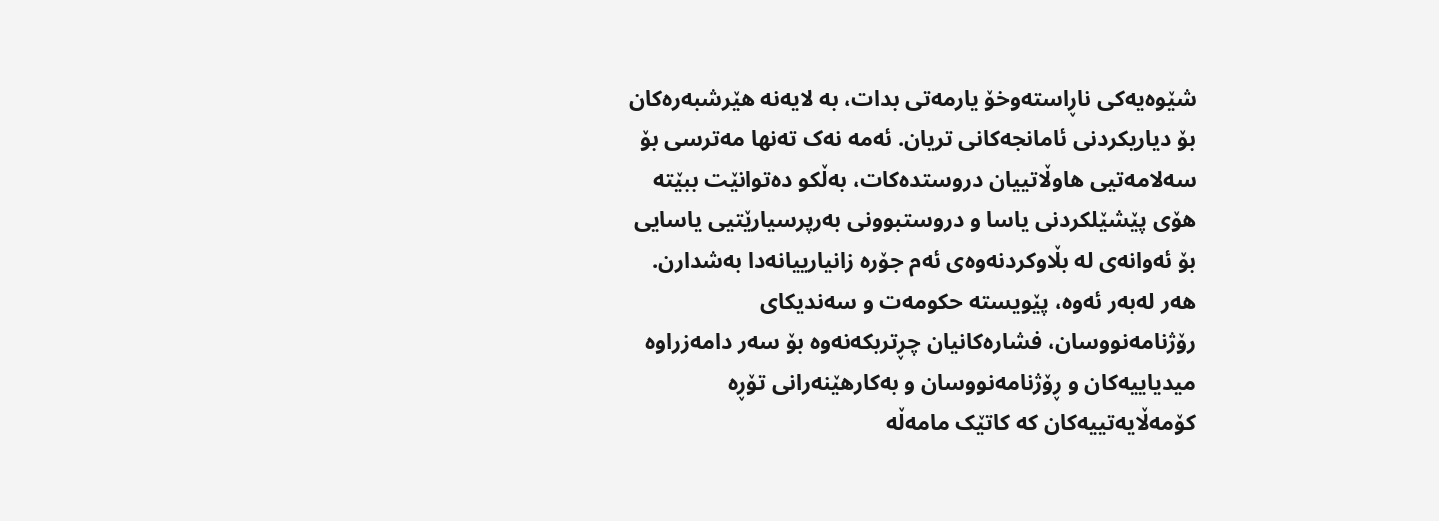شێوەیەکی ناڕاستەوخۆ یارمەتی بدات، بە لایەنە هێرشبەرەکان بۆ دیاریکردنی ئامانجەکانی تریان. ئەمە نەک تەنها مەترسی بۆ سەلامەتیی هاوڵاتییان دروستدەکات، بەڵکو دەتوانێت ببێتە هۆی پێشێلکردنی یاسا و دروستبوونی بەرپرسیارێتیی یاسایی بۆ ئەوانەی لە بڵاوکردنەوەی ئەم جۆرە زانیارییانەدا بەشدارن.
هەر لەبەر ئەوە، پێویستە حكومەت و سەندیكای رۆژنامەنووسان، فشارەكانیان چڕتربكەنەوە بۆ سەر دامەزراوە میدیاییەکان و ڕۆژنامەنووسان و بەکارھێنەرانی تۆڕە کۆمەڵایەتییەکان کە کاتێک مامەڵە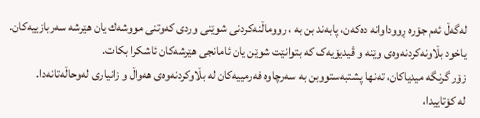لەگەڵ ئەم جۆرە ڕووداوانە دەکەن، پابەند بن بە ، رووماڵنەکردنی شوێنی وردی كەوتنی مووشەك یان هێرشە سەربازییەکان.
یاخود بڵاونەکردنەوەی وێنە و ڤیدیۆیەک کە بتوانێت شوێن یان ئامانجی هێرشەکان ئاشکرا بکات.
زۆر گرنگە میدیاكان، تەنها پشتبەستووبن بە سەرچاوە فەرمییەکان لە بڵاوکردنەوەی هەواڵ و زانیاری لەوحاڵەتانەدا.
لە کۆتاییدا،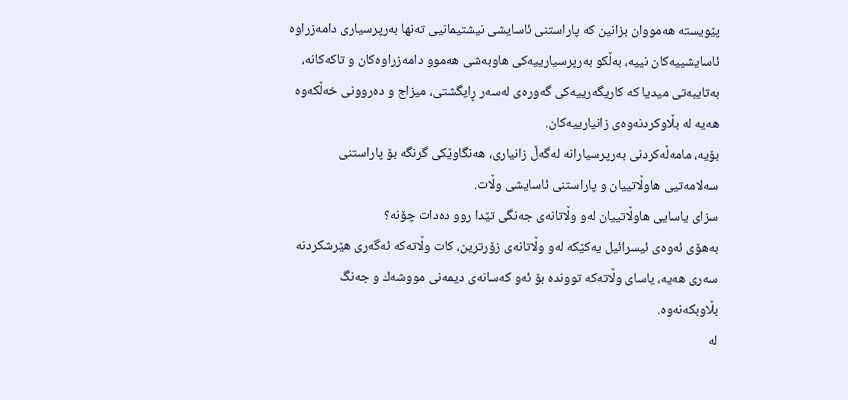پێویستە هەمووان بزانین کە پاراستنی ئاسایشی نیشتیمانیی تەنها بەرپرسیاری دامەزراوە ئاسایشییەکان نییە، بەڵکو بەرپرسیارییەکی هاوبەشی هەموو دامەزراوەکان و تاکەکانە، بەتایبەتی میدیا کە کاریگەرییەکی گەورەی لەسەر ڕایگشتی، میزاج و دەروونی خەڵكەوە هەیە لە بڵاوکردنەوەی زانیارییەكان.
بۆیە، مامەڵەکردنی بەرپرسیارانە لەگەڵ زانیاری، هەنگاوێکی گرنگە بۆ پاراستنی سەلامەتیی هاوڵاتییان و پاراستنی ئاسایشی وڵات.
سزای یاسایی هاوڵاتییان لەو وڵاتانەی جەنگی تێدا روو دەدات چۆنە؟
بەهۆی ئەوەی ئیسرائیل یەكێكە لەو وڵاتانەی زۆرترین، كات وڵاتەكە ئەگەری هێرشكردنە سەری هەیە، یاسای وڵاتەكە تووندە بۆ ئەو كەسانەی دیمەنی مووشەك و جەنگ بڵاوبكەنەوە.
لە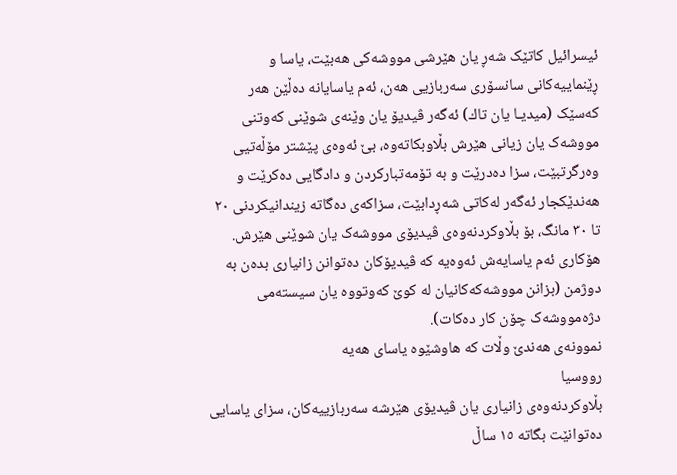ئیسرائیل کاتێک شەڕ یان هێرشی مووشەکی هەبێت، یاسا و ڕێنماییەکانی سانسۆری سەربازیی هەن، ئەم یاسایانە دەڵێن هەر کەسێک (میدیـا یان تاك) ئەگەر ڤیدیۆ یان وێنەی شوێنی کەوتنی مووشەک یان زیانی هێرش بڵاوبکاتەوە، بێ ئەوەی پێشتر مۆڵەتیی وەرگرتبێت، سزا دەدرێت و بە تۆمەتبارکردن و دادگایی دەكرێت و هەندێكجار ئەگەر لەكاتی شەڕدابێت، سزاكەی دەگاتە زیندانیكردنی ٢٠ تا ٣٠ مانگ، بۆ بڵاوکردنەوەی ڤیدیۆی مووشەک یان شوێنی هێرش.
هۆکاری ئەم یاسایەش ئەوەیە کە ڤیدیۆکان دەتوانن زانیاری بدەن بە دوژمن (بزانن مووشەکەکانیان لە کوێ کەوتووە یان سیستەمی دژەمووشەک چۆن کار دەکات).
نموونەی هەندێ وڵات کە هاوشێوە یاسای هەیە
رووسیا
بڵاوکردنەوەی زانیاری یان ڤیدیۆی هێرشە سەربازییەکان، سزای یاسایی دەتوانێت بگاتە ١٥ ساڵ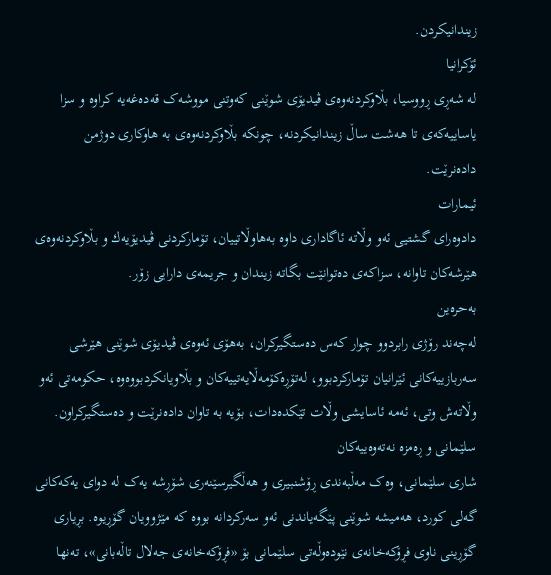زیندانیكردن.
ئۆكرانیا
لە شەڕی ڕووسیا، بڵاوکردنەوەی ڤیدیۆی شوێنی کەوتنی مووشەک قەدەغەیە كراوە و سزا یاساییەكەی تا هەشت ساڵ زیندانیكردنە، چونکە بڵاوكردنەوەی بە هاوکاری دوژمن دادەنرێت.
ئیمارات
دادوەرای گشتیی ئەو وڵاتە ئاگاداری داوە بەهاوڵاتییان، تۆماركردنی ڤیدیۆیەك و بڵاوکردنەوەی هێرشەکان تاوانە، سزاكەی دەتوانێت بگاتە زیندان و جریمەی دارایی زۆر.
بەحرەین
لەچەند رۆژی رابردوو چوار کەس دەستگیرکران، بەهۆی ئەوەی ڤیدیۆی شوێنی هێرشی سەربازییەکانی ئێرانیان تۆماركردبوو، لەتۆڕەكۆمەڵایەتییەكان و بڵاویانكردبووەوە، حکومەتی ئەو وڵاتەش وتی، ئەمە ئاسایشی وڵات تێکدەدات، بۆیە بە تاوان دادەنرێت و دەستگیرکراون.
سلێمانی و ڕەمزە نەتەوەییەکان
شاری سلێمانی، وەک مەڵبەندی ڕۆشنبیری و هەڵگیرسێنەری شۆڕشە یەک لە دوای یەکەکانی گەلی کورد، هەمیشە شوێنی پێگەیاندنی ئەو سەرکردانە بووە کە مێژوویان گۆڕیوە. بڕیاری گۆڕینی ناوی فڕۆکەخانەی نێودەوڵەتی سلێمانی بۆ «فڕۆکەخانەی جەلال تاڵەبانی»، تەنها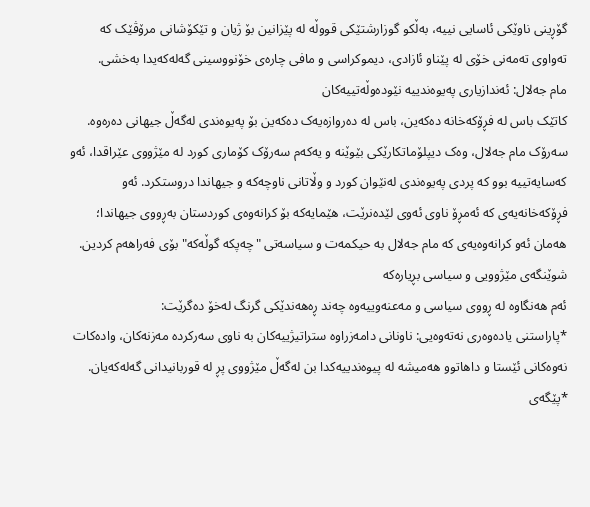گۆڕینی ناوێکی ئاسایی نییە، بەڵکو گوزارشتێکی قووڵە لە پێزانین بۆ ژیان و تێکۆشانی مرۆڤێک کە تەواوی تەمەنی خۆی لە پێناو ئازادی، دیموکراسی و مافی چارەی خۆنووسینی گەلەکەیدا بەخشی.
مام جەلال: ئەندازیاری پەیوەندییە نێودەوڵەتییەکان
کاتێک باس لە فڕۆکەخانە دەکەین، باس لە دەروازەیەک دەکەین بۆ پەیوەندی لەگەڵ جیهانی دەرەوە. سەرۆک مام جەلال، وەک دیپلۆماتکارێکی بێوێنە و یەکەم سەرۆک کۆماری کورد لە مێژووی عێراقدا، ئەو کەسایەتییە بوو کە پردی پەیوەندی لەنێوان کورد و وڵاتانی ناوچەکە و جیهاندا دروستکرد. ئەو فڕۆکەخانەیەی کە ئەمڕۆ ناوی ئەوی لێدەنرێت، هێمایەکە بۆ کرانەوەی کوردستان بەڕووی جیهاندا؛ هەمان ئەو کرانەوەیەی کە مام جەلال بە حیكمەت و سیاسەتی "چەپکە گوڵەکە" بۆی فەراهەم کردین.
شوێنگەی مێژوویی و سیاسی بڕیارەکە
ئەم هەنگاوە لە ڕووی سیاسی و مەعنەوییەوە چەند ڕەهەندێکی گرنگ لەخۆ دەگرێت:
*پاراستنی یادەوەری نەتەوەیی: ناونانی دامەزراوە ستراتیژییەکان بە ناوی سەرکردە مەزنەکان، وادەکات نەوەکانی ئێستا و داهاتوو هەمیشە لە پیوەندییەکدا بن لەگەڵ مێژووی پڕ لە قوربانیدانی گەلەکەیان.
*پێگەی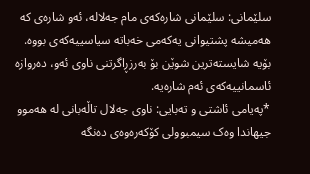سلێمانی: سلێمانی شارەکەی مام جەلالە، ئەو شارەی کە هەمیشە پشتیوانی یەکەمی خەباتە سیاسییەکەی بووە. بۆیە شایستەترین شوێن بۆ بەرزڕاگرتنی ناوی ئەو، دەروازە ئاسمانییەکەی ئەم شارەیە.
*پەیامی ئاشتی و تەبایی: ناوی جەلال تاڵەبانی لە هەموو جیهاندا وەک سیمبوولی کۆکەرەوەی دەنگە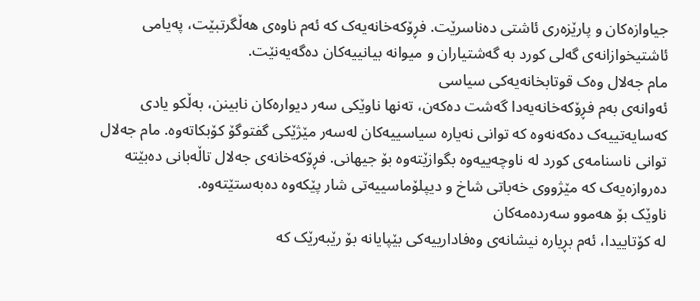جیاوازەکان و پارێزەری ئاشتی دەناسرێت. فڕۆکەخانەیەک کە ئەم ناوەی هەڵگرتبێت، پەیامی ئاشتیخوازانەی گەلی کورد بە گەشتیاران و میوانە بیانییەکان دەگەیەنێت.
مام جەلال وەک قوتابخانەیەکی سیاسی
ئەوانەی بەم فڕۆکەخانەیەدا گەشت دەکەن، تەنها ناوێکی سەر دیوارەکان نابینن، بەڵکو یادی کەسایەتییەک دەکەنەوە کە توانی نەیارە سیاسییەکان لەسەر مێژێکی گفتوگۆ کۆبکاتەوە. مام جەلال توانی ناسنامەی کورد لە ناوچەییەوە بگوازێتەوە بۆ جیهانی. فڕۆکەخانەی جەلال تاڵەبانی دەبێتە دەروازەیەک کە مێژووی خەباتی شاخ و دیپلۆماسییەتی شار پێکەوە دەبەستێتەوە.
ناوێک بۆ هەموو سەردەمەکان
لە کۆتاییدا، ئەم بڕیارە نیشانەی وەفادارییەکی بێپایانە بۆ رێبەرێک کە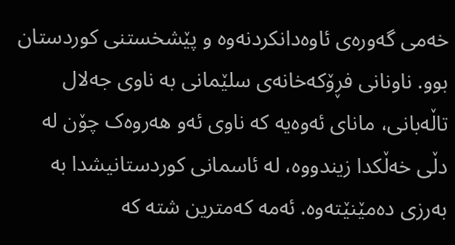خەمی گەورەی ئاوەدانکردنەوە و پێشخستنی کوردستان بوو. ناونانی فڕۆکەخانەی سلێمانی بە ناوی جەلال تاڵەبانی، مانای ئەوەیە کە ناوی ئەو هەروەک چۆن لە دڵی خەڵکدا زیندووە، لە ئاسمانی کوردستانیشدا بە بەرزی دەمێنێتەوە. ئەمە کەمترین شتە کە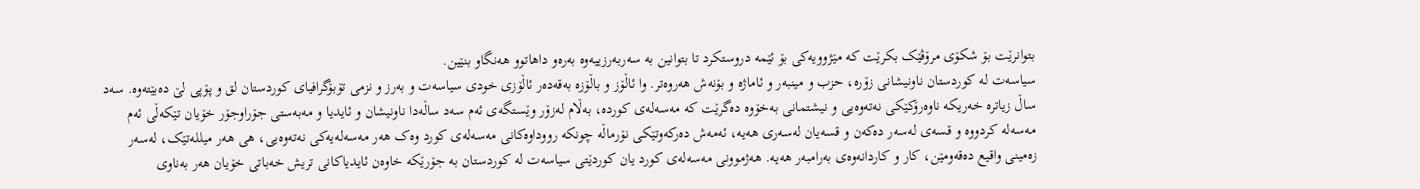بتوانرێت بۆ شکۆی مرۆڤێک بکرێت کە مێژوویەکی بۆ ئێمە دروستکرد تا بتوانین بە سەربەرزییەوە بەرەو داهاتوو هەنگاو بنێین.
سیاسەت لە کوردستان ناونیشانی زۆرە، حزب و مینبەر و ئاماژە و بۆنەش هەروەتر. وا ئاڵۆز و باڵۆزە بەقەدەر ئاڵۆزی خودی سیاسەت و بەرز و نزمی تۆبۆگرافیای کوردستان لق و پۆپی لێ دەبێتەوە. سەد ساڵ زیاترە خەریکە ناوەرۆکێکی نەتەوەیی و نیشتمانی بەخۆوە دەگرێت کە مەسەلەی کوردە، بەڵام لەزۆر وێستگەی ئەم سەد ساڵەدا ناونیشان و ئایدیا و مەبەستی جۆراوجۆر خۆیان تێکەڵی ئەم مەسەلە کردووە و قسەی لەسەر دەکەن و قسەیان لەسەری هەیە، ئەمەش دەرکەوتێکی نۆرماڵە چونکە رووداوەکانی مەسەلەی کورد وەک هەر مەسەلەیەکی نەتەوەیی، هی هەر میللەتێک، لەسەر زەمینی واقیع دەقەومێن، کار و کاردانەوەی بەرامبەر هەیە. هەژموونی مەسەلەی کورد یان کوردێتی سیاسەت لە کوردستان بە جۆرێکە خاوەن ئایدیاکانی تریش خەباتی خۆیان هەر بەناوی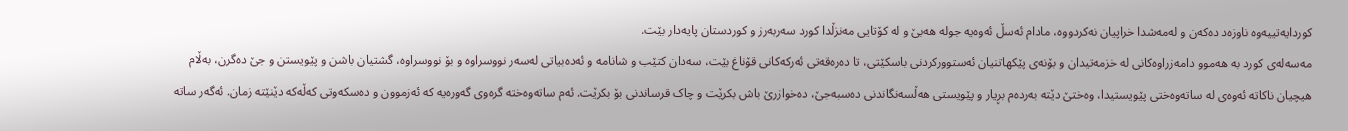کوردایەتییەوە ناوزەد دەکەن و لەمەشدا خراپیان نەکردووە، مادام ئەسڵ ئەوەیە جولە هەبێ و لە کۆتایی مەنزڵدا کورد سەربەرز و کوردستان پایەدار بێت.
مەسەلەی کورد بە هەموو دامەزراوەکانی لە خزمەتیدان و بۆنەی پێکهاتنیان ئەستوورکردنی باسکێتی، تا دەرەقەتی ئەرکەکانی قۆناغ بێت، سەدان کتێب و شانامە و ئەدەبیاتی لەسەر نووسراوە و بۆ نووسراوە، گشتیان باشن و پێویستن و جێ دەگرن، بەڵام هیچیان ناکاتە ئەوەی لە ساتەوەختی پێویستیدا، وەختێ دێتە بەردەم بڕیار و پێویستی هەڵسەنگاندنی دەسبەجێ، دەخوازرێ باش بکرێت و چاک قرساندنی بۆ بکرێت. ئەم ساتەوەختە گرەوی گەورەیە کە ئەزموون و دەسکەوتی کەڵەکە دێنێتە زمان. ئەگەر ساتە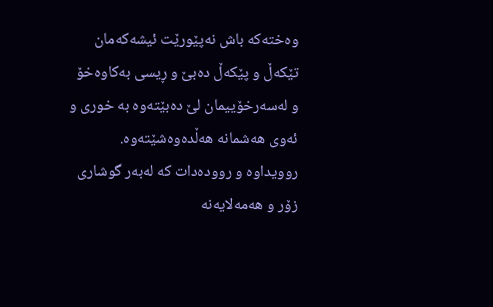وەختەکە باش نەپێورێت ئیشەکەمان تێکەڵ و پێکەڵ دەبێ و ڕیسی بەکاوەخۆ و لەسەرخۆییمان لێ دەبێتەوە بە خوری و ئەوی هەشمانە هەڵدەوەشێتەوە.
روویداوە و روودەدات کە لەبەر گوشاری زۆر و هەمەلایەنە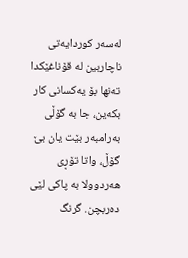لەسەر کوردایەتی ناچاربین لە قۆناغێکدا تەنها بۆ یەکسانی کار بکەین، جا بە گۆڵی بەرامبەر بێت یان بێ گۆڵ، واتا تۆڕی هەردوولا بە پاکی لێی دەربچن. گرنگ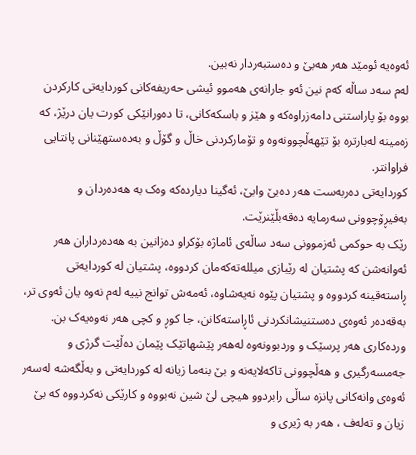ئەوەیە ئومێد هەر هەبێ و دەستبەردار نەبین.
لەم سەد ساڵە کەم نین ئەو جارانەی هەموو ئیشی حەریفەکانی کوردایەتی کارکردن بووە بۆ پاراستنی دامەزراوەکە و هێز و باسکەکانی، تا دەورانێکی کورت یان درێژ، کە زەمینە لەبارترە بۆ تێهەڵچوونەوە و تۆمارکردنی خاڵ و گۆڵ و بەدەستهێنانی پانتایی فراوانتر.
کوردایەتی دەربەست هەر دەبێ وابێ، ئەگینا دیاردەکە وەک بە هەدەردان و بەفیڕۆچوونی سەرمایە دەقەبڵێنرێت.
رێک بە حوکمی ئەزموونی سەد ساڵەی ئاماژە بۆکراو دەزانین بە هەدەرداران هەر ئەوانەشن کە پشتیان لە رێبازی میللەتەکەمان کردووە، پشتیان لە کوردایەتی ڕاستەقینە کردووە و پشتیان پێوە نەیەشاوە، ئەمەش توانج نییە لەم نەوە یان ئەوی تر، بەقەدەر ئەوەی دەستنیشانکردنی ئاڕاستەکانن، جا کوڕ و کچی هەر نەوەیەک بن. وردەکاری هەر پرسێک و وردبوونەوە لەهەر پێشهاتێک پێمان دەڵێت گرژی و جەمسەرگیری و هەڵچوونی تاکەلایەنە و بێ بنەما زیانە لە کوردایەتی و بەڵگەشە لەسەر ئەوەی وانەکانی پانزە ساڵی رابردوو هیچی لێ شین نەبووە و کارێکی نەکردووە کە بێ زیان و تەلەف ، هەر بە ژیری و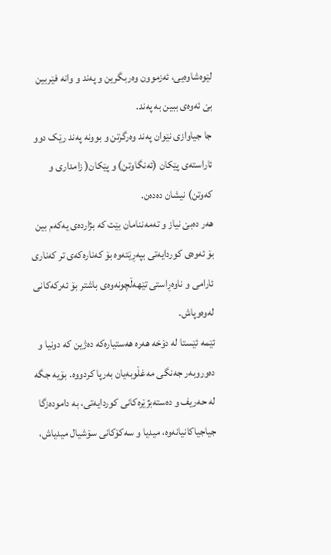لێوەشاوەیی، ئەزموون وەربگرین و پەند و وانە فێربین بێ ئەوەی ببین بە پەند.
جا جیاوازی نێوان پەند وەرگرتن و بوونە پەند رێک دوو ئاراستەی پێکان (ئەنگاوتن) و پێکان( زامداری و کەوتن) نیشان دەدەن.
هەر دەبێ نیاز و تەمەننامان بێت کە بژاردەی یەکەم بین بۆ ئەوەی کوردایەتی بپەڕێتەوە بۆ کەنارەکەی تر کەناری ئارامی و ناوەڕاستی تێهەڵچونەوەی باشتر بۆ ئەرکەکانی لەوەوپاش.
ئێمە ئێستا لە دۆخە هەرە هەستیارەکە دەژین کە دونیا و دەوروبەر جەنگی مەغڵوبەیان بەرپا کردووە. بۆیە جگە لە حەریف و دەستەبژێرەکانی کوردایەتی، بە دامودەزگا جیاجیاکانیانەوە، میدیا و سەکۆکانی سۆشیال میدیاش،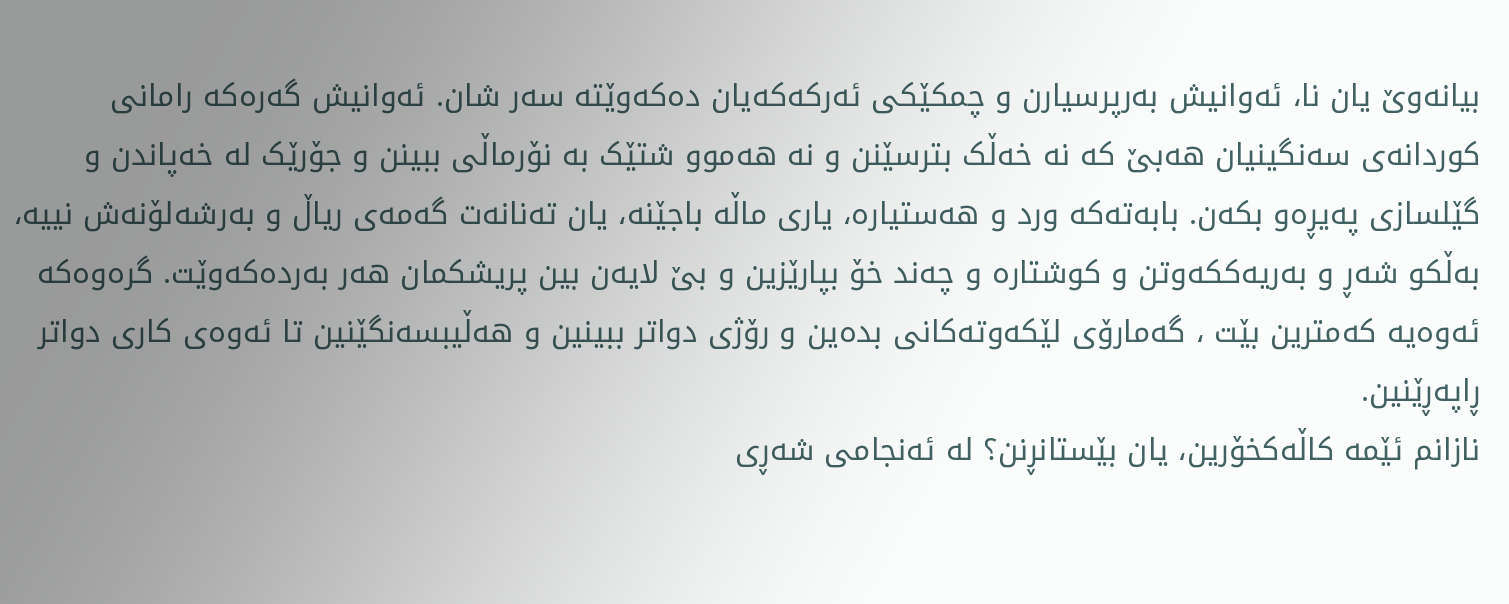بیانەوێ یان نا، ئەوانیش بەرپرسیارن و چمکێکی ئەرکەکەیان دەکەوێتە سەر شان. ئەوانیش گەرەکە رامانی کوردانەی سەنگینیان هەبێ کە نە خەڵک بترسێنن و نە هەموو شتێک بە نۆرماڵی ببینن و جۆرێک لە خەپاندن و گێلسازی پەیڕەو بکەن. بابەتەکە ورد و هەستیارە، یاری ماڵە باجێنە، یان تەنانەت گەمەی ریاڵ و بەرشەلۆنەش نییە، بەڵکو شەڕ و بەریەککەوتن و کوشتارە و چەند خۆ بپارێزین و بێ لایەن بین پریشکمان هەر بەردەکەوێت. گرەوەکە ئەوەیە کەمترین بێت ، گەمارۆی لێکەوتەکانی بدەین و رۆژی دواتر ببینین و هەڵیبسەنگێنین تا ئەوەی کاری دواتر ڕاپەڕێنین.
نازانم ئێمە کاڵەکخۆرین، یان بێستانڕنن؟ لە ئەنجامی شەڕی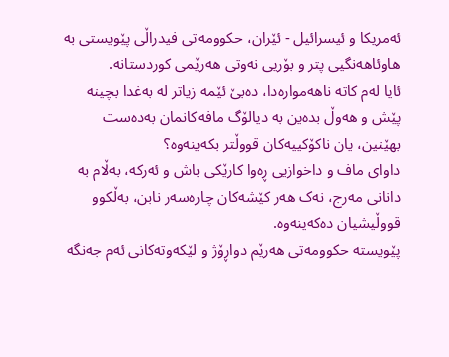ئەمریکا و ئیسرائیل - ئێران، حکوومەتی فیدراڵی پێویستی بە هاوئاهەنگیی پتر و بۆریی نەوتی هەرێمی کوردستانە.
ئایا لەم کاتە ناهەموارەدا، دەبێ ئێمە زیاتر لە بەغدا بچینە پێش و هەوڵ بدەین بە دیالۆگ مافەکانمان بەدەست بهێنین، یان ناکۆکییەکان قووڵتر بکەینەوە؟
داوای ماف و داخوازیی ڕەوا کارێکی باش و ئەرکە، بەڵام بە دانانی مەرج، نەک هەر کێشەکان چارەسەر نابن، بەڵکوو قووڵیشیان دەکەینەوە.
پێویستە حکوومەتی هەرێم دواڕۆژ و لێکەوتەکانی ئەم جەنگە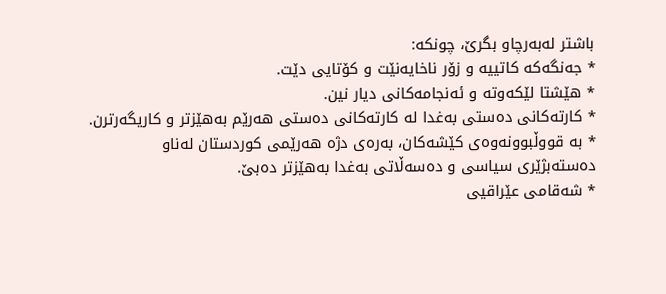باشتر لەبەرچاو بگرێ، چونکە:
* جەنگەکە کاتییە و زۆر ناخایەنێت و کۆتایی دێت.
* هێشتا لێکەوتە و ئەنجامەکانی دیار نین.
* کارتەکانی دەستی بەغدا لە کارتەکانی دەستی هەرێم بەهێزتر و کاریگەرترن.
* بە قووڵبوونەوەی کێشەکان، بەرەی دژە هەرێمی کوردستان لەناو دەستەبژێری سیاسی و دەسەڵاتی بەغدا بەهێزتر دەبێ.
* شەقامی عێراقیی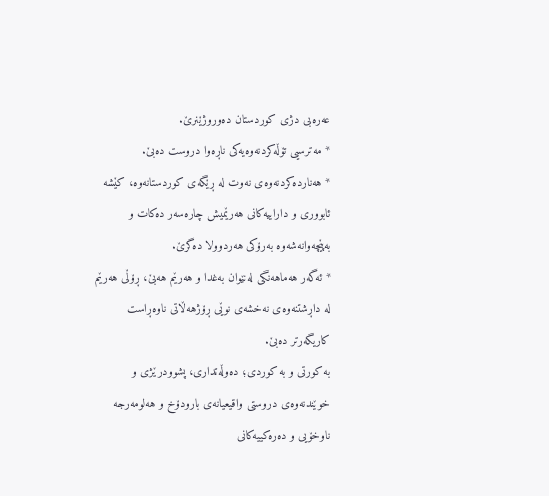عەرەبی دژی کوردستان دەوروژێنرێ.
* مەترسیی تۆڵەکردنەوەیەکی ناڕەوا دروست دەبێ.
* هەناردەکردنەوەی نەوت لە ڕێگەی کوردستانەوە، کێشە ئابووری و داراییەکانی هەرێمیش چارەسەر دەکات و بەپێچەوانەشەوە بەرۆکی هەردوولا دەگرێ.
* ئەگەر هەماهەنگی لەنێوان بەغدا و هەرێم هەبێ، ڕۆڵی هەرێم لە داڕشتنەوەی نەخشەی نوێی ڕۆژهەڵاتی ناوەڕاست کاریگەرتر دەبێ.
بە کورتی و بە کوردی؛ دەوڵەتداری، پشوودرێژی و خوێندنەوەی دروستی واقیعیانەی بارودۆخ و هەلومەرجە ناوخۆیی و دەرەکییەکانی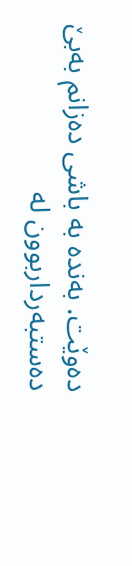دەوێت. بەندە بە باشی دەزانم بەبێ دەستبەرداربوون لە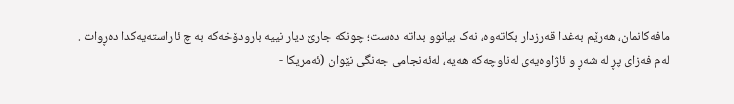مافەکانمان، هەرێم بەغدا قەرزدار بکاتەوە، نەک بیانوو بداتە دەست؛ چونکە جارێ دیار نییە بارودۆخەکە بە چ ئاراستەیەکدا دەڕوات .
لەم فەزای پڕ لە شەڕ و ئاژاوەیەی لەناوچەکە هەیە، لەئەنجامی جەنگی نێوان (ئەمریکا -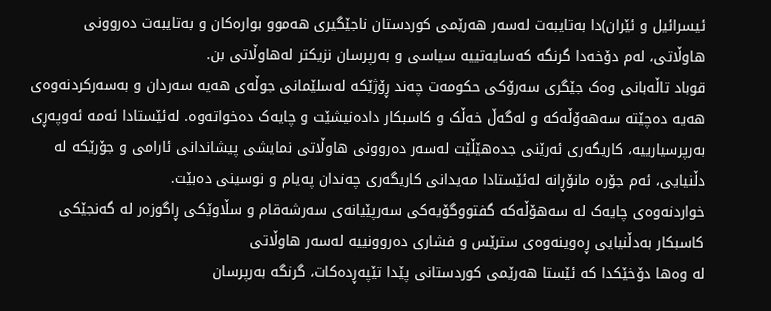ئیسرائیل و ئێران)دا بەتایبەت لەسەر هەرێمی کوردستان ناجێگیری هەموو بوارەکان و بەتایبەت دەروونی هاوڵاتی، لەم دۆخەدا گرنگە کەسایەتییە سیاسی و بەرپرسان نزیکتر لەهاوڵاتی بن.
قوباد تاڵەبانی وەک جێگری سەرۆکی حکومەت چەند ڕۆژێکە لەسلێمانی جوڵەی هەیە سەردان و بەسەرکردنەوەی هەیە دەچێتە سەهەۆڵەکە و لەگەڵ خەڵک و کاسبکار دادەنیشێت و چایەک دەخواتەوە. لەئێستادا ئەمە ئەوپەڕی بەرپرسیارییە، کاریگەری ئەرێنی جدەهێڵێت لەسەر دەروونی هاوڵاتی نمایشی پیشاندانی ئارامی و جۆرێکە لە دڵنیایی، ئەم جۆرە مانۆڕانە لەئێستادا مەیدانی کاریگەری چەندان پەیام و نوسینی دەبێت.
خواردنەوەی چایەک لە سەهۆڵەکە گفتووگۆیەکی سەرپێیانەی سەرشەقام و سڵاوێکی ڕاگوزەر لە گەنجێکی کاسبکار بەدڵنیایی ڕەوینەوەی سترێس و فشاری دەروونییە لەسەر هاوڵاتی
لە وەها دۆخێکدا کە ئێستا هەرێمی کوردستانی پێدا تێپەڕدەکات، گرنگە بەرپرسان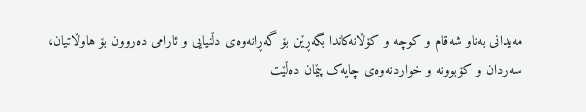مەیدانی بەناو شەقام و کوچە و کۆڵانەکاندا بگەڕێن بۆ گەڕانەوەی دڵنیایی و ئارامی دەروون بۆ هاوڵاتیان،
سەردان و کۆبوونە و خواردنەوەی چایەک پێمان دەڵێت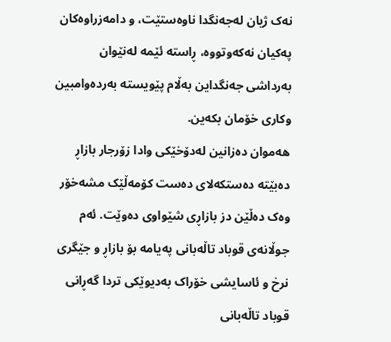نەک ژیان لەجەنگدا ناوەستێت، و دامەزراوەکان پەکیان نەکەوتووە، ڕاستە ئێمە لەنێوان بەرداشی جەنگداین بەڵام پێویستە بەردەوامبین وکاری خۆمان بکەین.
هەموان دەزانین لەدۆخێکی وادا زۆرجار بازاڕ دەبێتە دەستکەلای دەست کۆمەڵێک مشەخۆر وەک دەڵێن دز بازاڕی شێواوی دەوێت. ئەم جوڵانەی قوباد تاڵەبانی پەیامە بۆ بازاڕ و جێگری نرخ و ئاسایشی خۆراک بەدیوێکی تردا گەڕانی قوباد تاڵەبانی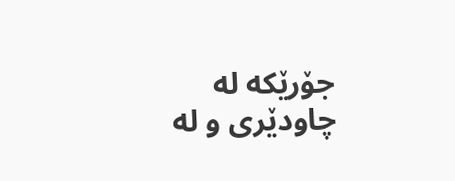جۆرێکە لە چاودێری و لە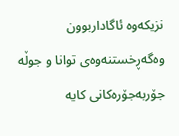نزیکەوە ئاگاداربوون وەگەڕخستنەوەی توانا و جوڵە جۆربەجۆرەکانی کایە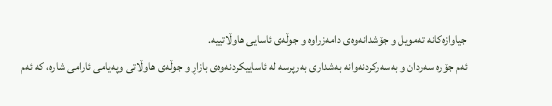جیاوازەکانە تەمویل و جۆشدانەوەی دامەزراوە و جوڵەی ئاسایی هاوڵاتییە.
ئەم جۆرە سەردان و بەسەرکردنەوانە بەشداری بەرپرسە لە ئاساییکردنەوەی بازاڕ و جوڵەی هاوڵاتی وپەیامی ئارامی شارە، کە ئەم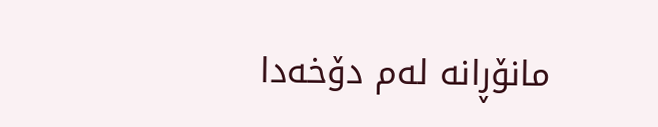مانۆڕانە لەم دۆخەدا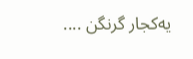یەکجار گرنگن ....